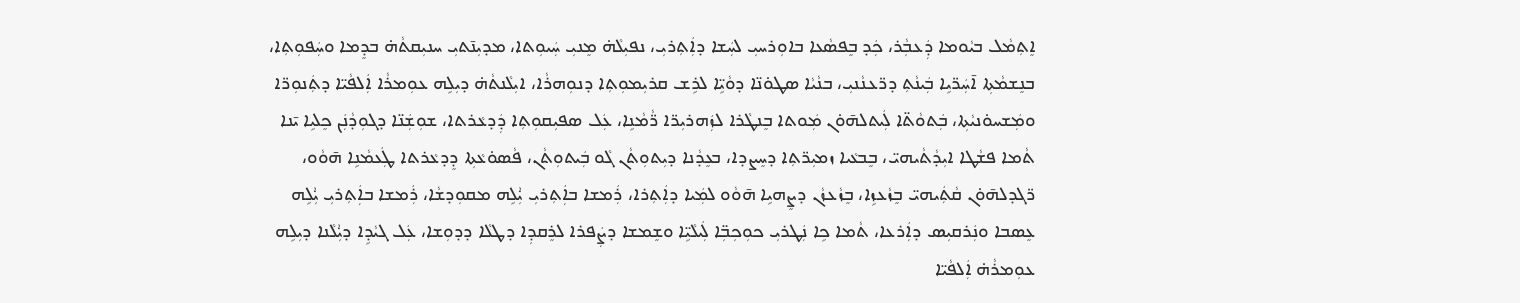ܐܸܬܼܡܵܠ ܒܝܵܘܡܐ ܕܲܥܒܼܵܪ، ܟܲܕ ܒܸܦܣܵܥܐ ܒܐܘܼܪܚܝܼ ܠܚܲܫܐ ܕܐܲܬܼܪܝܼ، ܢܦܝܼܠܵܗ̇ ܡܸܢܝܼ ܚܲܝܘܼܬܐ، ܡܕܝܼܢ̄ܬܝܼ ܚܢܝܼܩܬܵܗ̇ ܒܕܸܡܐ ܘܚܲܦܘܼܬܼܐ، ܒܢܸܫܡܵܬܼܐ ܐ̄ܚܲܪ̈ܝܹܐ ܒܲܝܢܵܬܼ ܕܪ̈ܥܢܵܢܝܼ، ܒܢܵܝܵܐ ܣܛܘ̇ܢ̈ܐ ܕܘܵܝܹ̈ܐ ܠܪܹܫ ܩܪܝܼܡܘܼܬܼܐ ܕܢܘܼܗܪܵܐ، ܐܝܼܠܵܢܬܵܗ̇ ܕܝܼܠܹܗ ܥܘܼܡܪܵܐ ܐܲܠܦܵܝ̈ܐ ܕܬܲܢܘܼܪ̈ܐ ܘܡܲܫܚܘ̇ܢܝܵܬܼܐ، ܒܲܬܘܵܬ̈ܐ ܠܲܝܬܠܗ̄ܘ̇ܢ ܡܲܘܬܐ ܒܸܢܛܵܪܐ ܠܙܲܗܪܝܼܪ̈ܐ ܪ̈ܵܡܵܢܹܐ، ܥܲܠ ܣܦܝܼܩܘܼܬܼܐ ܕܲܕܥܵܪܬܐ، ܫܘܼܫܲܢ̈ܐ ܕܓܘܼܕܵܢܲܢ ܟܸܠܝܹܐ ܝ̄ܢܐ ܬܵܡܐ ܦܫܵܛܐ ܐܝܼܕܵܬܵܝܗܝ̈، ܒܸܒܥܵܝܐ ܙܡܝܼܪ̈ܬܼܐ ܕܚܸܨܕܐ، ܒܥܸܕܵܢܐ ܕܝܼܬܘܼܬܵܢ ܓܵܘ ܒܲܝܬܘܼܬܵܢ، ܦܵܣܘ̇ܥܵܬܼܐ ܕܸܕܥܵܪܬܐ ܛܲܥܡܵܢܹܐ ܗ̄ܘܵܘ، ܪ̈ܓܕܠܗ̄ܘ̇ܢ ܩܵܬܲܝܗܝ̈ ܒܸܙܵܥܙܹܐ، ܒܸܙܵܥܙܵܢ ܕܨܸܗܝܹܐ ܗ̄ܘܵܘ ܠܡܲܝܐ ܕܐܲܬܼܪܐ، ܪܲܡܫܐ ܒܐܲܬܼܪܝܼ ܝܑܼܠܹܗ ܡܩܘܼܕܫܵܐ، ܪܲܡܫܐ ܒܐܲܬܼܪܝܼ ܝܑܼܠܹܗ ܥܸܣܒܐ ܘܢܲܪܩܝܼܣ ܕܐܲܪܥܐ، ܬܵܡܐ ܟܹܐ ܢܲܛܪܝܼ ܟܘܼܟܼܒܼ̈ܐ ܠܲܝܠܵܝܹ̈ܐ ܘܫܸܡܫܐ ܕܨܲܦܪܐ ܠܪܸܩܕܼܐ ܕܛܠܵܐ ܕܕܘܼܫܐ، ܥܲܠ ܓܝܵܕܹܐ ܕܝܑܼܠܵܢܐ ܕܝܼܠܹܗ ܥܘܼܡܪܵܗ̇ ܐܲܠܦܵܝ̈ܐ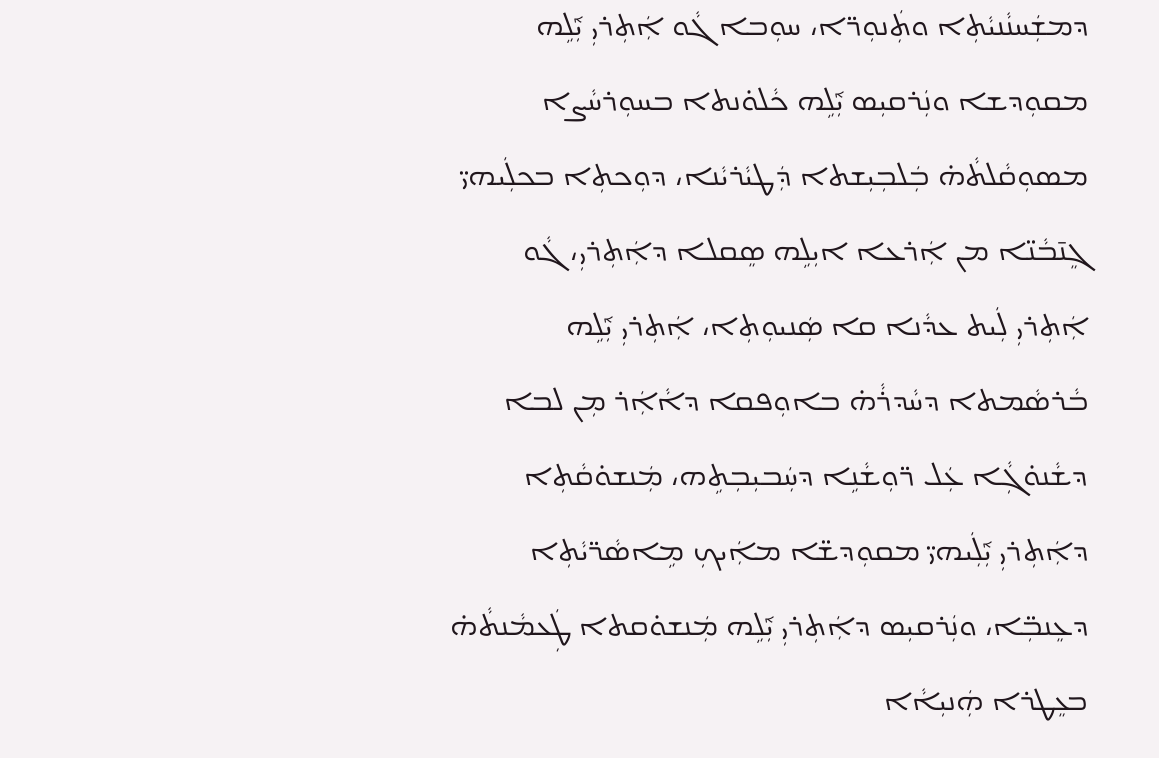ܕܡܫܲܚܢܵܢܝܵܬܼܐ ܘܬܲܢܘܼܪ̈ܐ، ܚܘܼܒܐ ܓܵܘ ܐܲܬܼܪܝܼ ܝܑܼܠܹܗ ܡܩܘܼܕܫܐ ܘܢܲܪܩܝܼܣ ܝܑܼܠܹܗ ܟܵܠܘ̇ܢܬܐ ܒܚܘܼܪܚܵܨܐ ܡܣܘܼܩܵܠܬܵܗ̇ ܒܲܠܒܼܝܼܫܬܐ ܕܲܛܝܵܪܝܵܢܐ، ܕܘܼܟܬܼܐ ܒܟܠܲܝܗܝ̈ ܓܸܢ̄ܒܵܢ̈ܐ ܡܢ ܐܲܪܥܐ ܐܝܼܠܹܗ ܣܸܩܠܐ ܕܐܲܬܼܪܝܼ، ܓܵܘ ܐܲܬܼܪܝܼ ܠܲܝܬ ܥܕܵܢܐ ܩܐ ܣܲܢܝܘܼܬܼܐ، ܐܲܬܼܪܝܼ ܝܑܼܠܹܗ ܒܵܪܣܵܡܬܐ ܕܚܵܕܪܵܗ̇ ܒܐܘܼܦܩܐ ܕܐܵܐܲܪ ܡܼܢ ܠܒܐ ܕܫܵܢܘ̇ܓܼܵܐ ܥܲܠ ܪ̈ܘܼܫܵܢܹܐ ܕܚܲܒܝܼܒܼܬܹܗ، ܡܲܢܫܘ̇ܩܵܬܼܐ ܕܐܲܬܼܪܝܼ ܝܑܼܠܲܝܗܝ̈ ܡܩܘܼܕܫ̈ܐ ܡܐܲܝܟܼ ܡܹܐܣܵܪ̈ܝܵܬܼܐ ܕܥܸܢܒܼ̈ܐ، ܘܢܲܪܩܝܼܣ ܕܐܲܬܼܪܝܼ ܝܑܼܠܹܗ ܡܲܢܫܘ̇ܩܬܐ ܛܲܥܡܵܢܬܵܗ̇ ܒܥܸܛܪܐ ܗܲܢܝܼܐܵܐ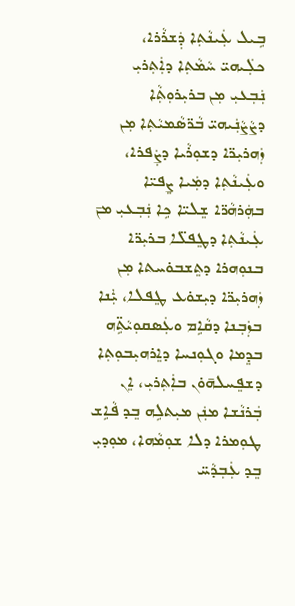ܒܹܝܠ ܥܲܝܢܵܬܼܐ ܕܲܫܪܵܪܐ، ܟܠܲܝܗܝ̈ ܚܵܡܵܬܼܐ ܕܐܲܬܼܪܝܼ ܢܲܒܼܥܝܼ ܡܼܢ ܒܪܝܼܪܘܼܬܼܵܐ ܕܨܵܨܵܢܲܝܗܝ̈ ܒܵܪ̈ܣܵܡܝܵܬܼܐ ܡܼܢ ܙܲܗܪܝܼܪ̈ܐ ܕܫܘܼܪܵܝܐ ܕܨܲܦܪܐ، ܘܥܲܝܢܵܬܼܐ ܕܡܲܝܐ ܨܸܦܝ̈ܐ ܒܗܲܪܗܵܪ̈ܐ ܫܸܠܝ̈ܐ ܟܹܐ ܢܲܒܼܥܝܼ ܡܢ̄ ܥܲܝܢܵܬܼܐ ܕܛܸܦܠ̈ܐ ܒܪܝܼܪ̈ܐ ܒܢܘܼܗܪܐ ܕܬܸܫܒܘ̇ܚܬܐ ܡܼܢ ܙܲܗܪܝܼܪ̈ܐ ܕܝܼܫܘ̇ܥ ܛܸܦܠܐ، ܝܑܼܢܐ ܒܙܲܒܼܢܐ ܕܩܵܐܹܡ ܘܥܲܣܩܘܼܝܵܬܹ̈ܗ ܒܕܸܡܐ ܘܓܘܼܢܚܐ ܕܐܸܪܗܝܼܒܘܼܬܼܐ ܕܫܦܸܚܠܗ̄ܘ̇ܢ ܒܐܲܬܼܪܝܼ، ܐܸܢ ܒܲܪܢܵܫܐ ܡܢܲܢ ܡܝܼܬܠܹܗ ܒܸܕ ܦܵܐܹܫ ܛܘܼܡܪܐ ܕܠܐ ܫܘܼܡܵܗܐ، ܡܘܼܕܝܼ ܒܸܕ ܥܲܒܼܕܵܚ̈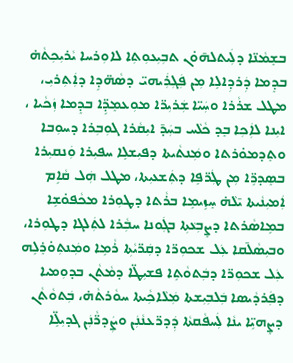ܒܫܸܡܵܢ̈ܐ ܕܠܲܝܬܠܗ̄ܘ̇ܢ ܬܒܼܝܼܥܘܼܬܼܐ ܠܐܘܼܪܚܐ ܝܵܪܝܼܟܼܬܵܗ̇ ܒܕܸܡܐ ܕܲܪܕܼܐܠܹܐ ܡܼܢ ܦܲܓܼܪܲܝܗܝ̈ ܕܣܵܗ̈ܕܹܐ ܕܐܲܬܼܪܝܼ، ܡܛܠ ܫܪܵܪܐ ܘܚܲܝ̈ܐ ܫܲܪܝܼܪ̈ܐ ܡܘܼܥܡܸܕܹ̈ܐ ܒܕܸܡܐ ܙܲܟܵܝܐ ، ܐܝܼܢܐ ܠܐܲܟܼܐ ܒܸܕ ܟܵܠܵܚ ܒܚܲܕ̄ ܐܝܼܩܵܪܐ ܓܘܼܒܼܪܐ ܕܚܘܼܒܐ ܘܬܸܕܡܘ̇ܪܬܐ ܘܡܲܢܬܵܝܬܐ ܕܦܝܼܫܠܹܐ ܚܦܝܼܪܐ ܘܲܢܩܝܼܪܐ ܒܣܸܕܪܹ̈ܐ ܡܼܢ ܛܲܪ̈ܦܹܐ ܕܬܲܫܥܝܼܬܐ، ܡܛܠ ܗܲܠ ܩܵܐܹܡ ܐܲܡܝܼܢܵܝܬܐ ܝ̄ܠܵܗ̇ ܚܸܙܹܝܡܹܐ ܒܪܵܬܐ ܕܛܘܼܪܐ ܡܟܵܦܘ̇ܫܹܐ ܒܡܹܐܣܵܪܬܐ ܕܨܸܒܼܥܵܬܼܐ ܒܓܲܘܢܐ ܚܒܼܵܪܐ ܠܬܲܠܓܐ ܕܛܘܼܪܐ، ܘܒܝܼܣܵܠ̄ܩܐ ܥܲܠ ܫܟܘܼܪ̈ܐ ܕܩܲܪ̈ܝܵܬܼܐ ܪܵܡܹܐ ܘܡܲܢܬܼܘ̇ܪܸܠܹܗ ܥܲܠ ܫܟܘܼܪ̈ܐ ܕܒܲܬܘܵܬܹܐ ܦܫܝܼܛ̈ܐ ܕܡܵܬܵܢ ܒܕܘܼܡܝܐ ܕܦܲܪܕܵܝܣܐ ܒܲܠܒܼܝܼܫܬܐ ܡܲܠܵܐܟܼܵܝܬܐ ܚܘܵܪܬܵܗ̇، ܒܲܬܘܵܬܵܢ ܕܨܸܗܝܹ̈ܐ ܝܢܵܐ ܠܲܚܦܵܩܬܵܐ ܕܲܕܪ̈ܥܢܵܢܲܢ ܘܨܲܕܪ̈ܵܢܲܢ ܓܕܝܼܠܹ̈ܐ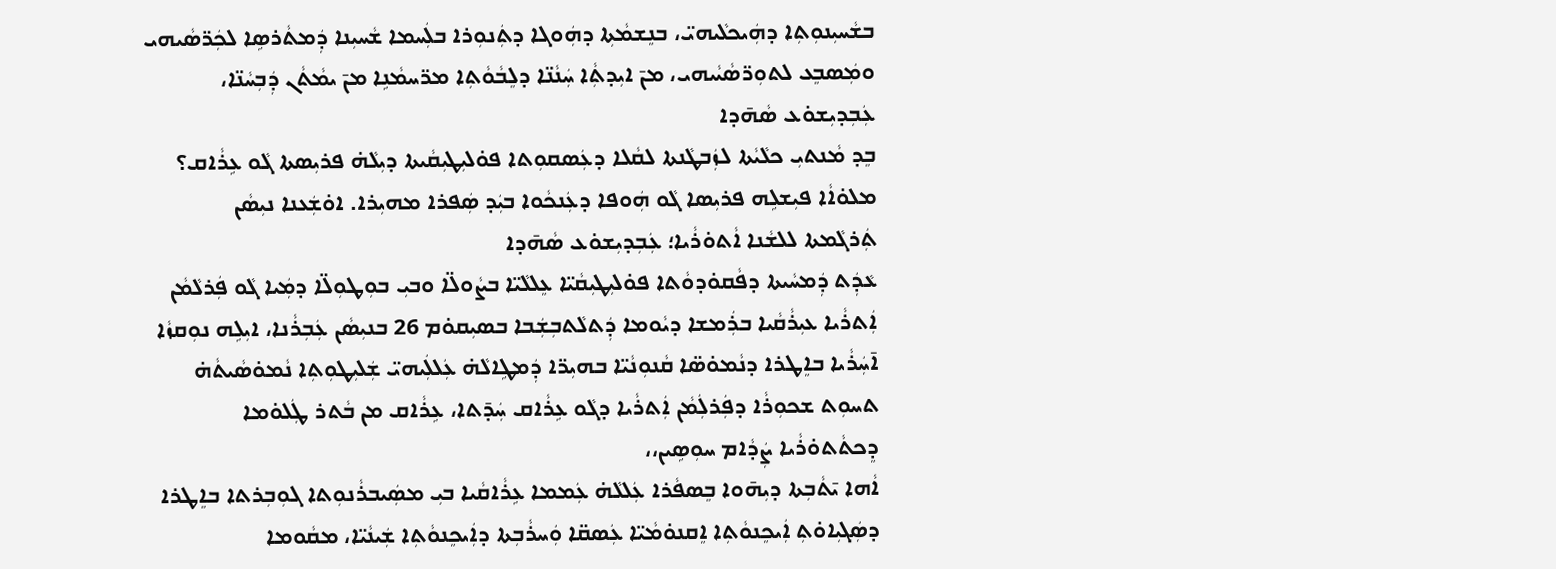ܒܫܵܚܝܼܢܘܼܬܼܐ ܕܗܲܝܟܠܵܝܗܝ̈، ܒܢܸܫܡܵܬܼܐ ܕܗܲܘܓܐ ܕܬܲܢܘܼܪܐ ܒܠܲܚܡܐ ܫܵܚܝܼܢܐ ܕܲܡܬܵܪܣܹܐ ܠܟܲܪ̈ܣܵܝܗܝ ܘܡܲܣܒܸܥ ܠܬܘܼܪ̈ܣܵܝܵܝܗܝ، ܡܢ̄ ܐܝܼܕܬܼܵܐ ܚܲܢܵܢ̈ܐ ܕܠܸܒܵܘܵܬܼܐ ܡܪ̈ܚܡܵܢܹܐ ܡܢ̄ ܝܡܵܬܵܢ ܕܲܒܼܚܵܢ̈ܐ،
ܥܲܒܼܕܝܼܫܘ̇ܥ ܣܵܗ̄ܕܐ
ܒܸܕ ܡܵܢܬܝܼ ܟܠܵܝܵܬܐ ܠܙܲܒܛܵܢܬܐ ܠܩܵܠܐ ܕܥܲܣܩܘܼܬܐ ܦܘ̇ܠܝܼܛܝܼܩܵܝܬܐ ܕܝܼܠܵܗ̇ ܦܪܝܼܣܬܐ ܓܵܘ ܥܹܪܵܐܩ؟
ܡܠܘ̇ܐܵܐ ܦܝܼܫܠܹܗ ܦܪܝܼܣܐ ܓܵܘ ܗܲܘܦܐ ܕܥܲܢܟܵܘܐ ܒܝܲܕ ܣܲܦܪܐ ܡܗܝܼܪܐ. ܐܘ̇ܫܲܥܢܐ ܢܝܼܣܵܢ
ܬܲܪܓܵܡܬܐ ܠܠܫܵܢܐ ܐܵܬܘ̇ܪܵܝܐ؛ ܥܲܒܼܕܝܼܫܘ̇ܥ ܣܵܗ̄ܕܐ
ܥܵܕܲܬ ܕܲܡܚܵܝܬܐ ܕܦܵܩܘ̇ܕܘܵܬܐ ܦܘ̇ܠܝܼܛܝܼܩܵܝ̈ܐ ܥܸܠܠܵܝ̈ܐ ܒܨܵܘܠ̈ܐ ܘܒܝܼ ܒܘܼܛܘܼܠ̈ܐ ܕܡܲܝܐ ܓܵܘ ܦܲܪܠܵܡܵܢ ܐܲܬܪܵܝܐ ܥܝܼܪܵܩܵܝܐ ܒܪܲܡܫܐ ܕܝܵܘܡܐ ܕܲܬܠܵܬܒܼܫܲܒܐ ܒܣܝܼܩܘ̇ܡ 26 ܒܢܝܼܣܵܢ ܥܲܒܼܪܵܢܐ، ܐܝܼܠܹܗ ܢܘܼܩܙܵܐ ܐ̄ܚܲܪܵܝܐ ܒܐܸܛܪܐ ܕܢܵܡܘ̇ܣ̈ܐ ܩܵܢܘܼܢܵܝ̈ܐ ܒܗܝܼܪ̈ܐ ܕܲܡܛܹܐܠܵܗ̇ ܥܲܠܠܲܝܗܝ̈ ܫܲܠܝܼܛܘܼܬܼܐ ܢܵܡܘ̇ܣܵܝܬܵܗ̇ ܬܚܘܼܬ ܫܟܘܼܪܵܐ ܕܦܲܪܠܲܡܵܢ ܐܲܬܪܵܝܐ ܕܓܵܘ ܥܹܪܵܐܩ ܚܲܕ̄ܬܐ، ܥܹܪܵܐܩ ܡܢ ܒܵܬܪ ܛܲܠܘ̇ܡܐ ܕܸܟܬܵܬܘ̇ܪܵܝܐ ܨܲܕܵܐܡ ܚܘܼܣܹܝܢ،،
ܐܵܗܐ ܝ̄ܬܵܒܼܬܐ ܕܝܼܗ̄ܘܐ ܒܸܣܦܵܪܐ ܥܲܠܠܵܗ̇ ܥܲܡܡܐ ܥܹܪܵܐܩܵܝܐ ܒܝܼ ܡܣܲܝܒܪܵܢܘܼܬܐ ܓܘܼܒܼܪܬܐ ܒܐܸܛܪܐ ܕܣܲܓܝܼܐܘ̇ܬܼ ܐܲܝܟܸܢܘܵܬܼܐ ܐܸܩܢܘ̇ܡܵܝ̈ܐ ܥܲܣܩ̈ܐ ܘܲܚܪܵܒܼܬܐ ܕܐܲܝܟܸܢܘܵܬܼܐ ܫܲܝܢܵܝ̈ܐ، ܡܩܵܘܡܐ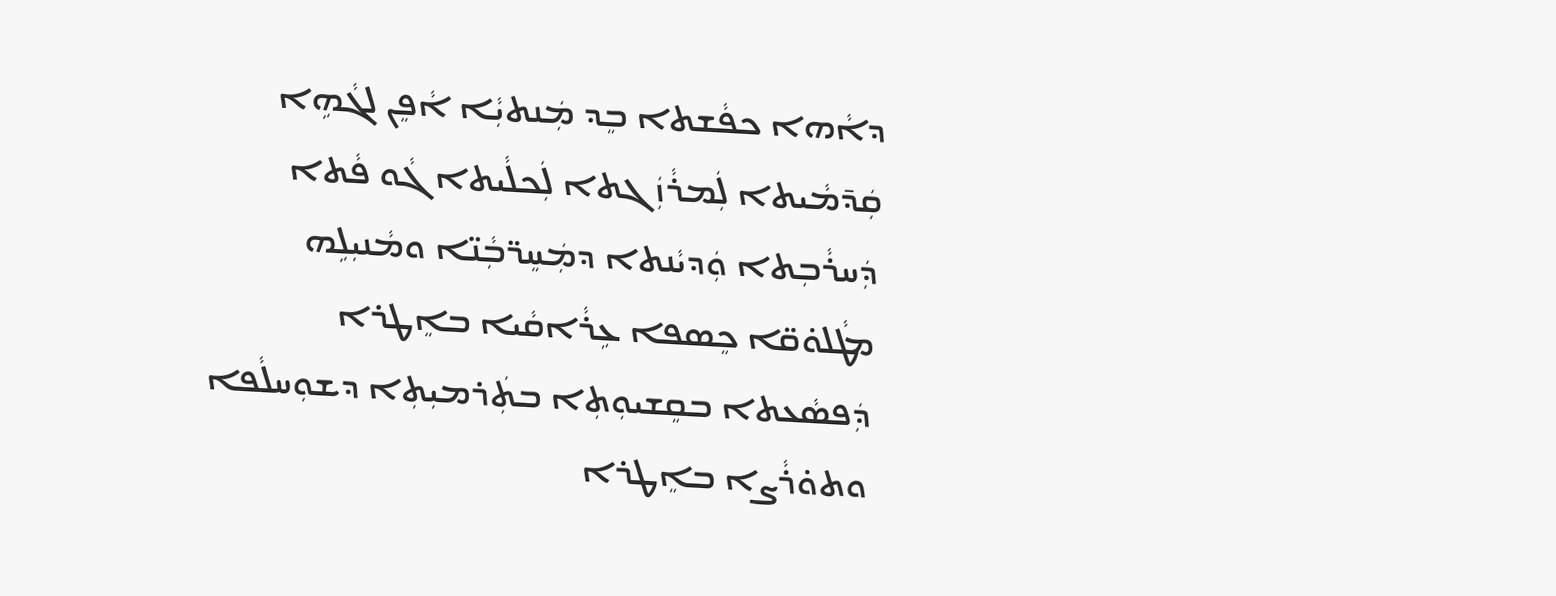ܕܐܵܗܐ ܟܦܵܫܬܐ ܒܸܕ ܡܲܢܬܝܼܵܐ ܐܵܦܸܢ ܠܓܵܗܹܐ ܩܲܕ̄ܡܵܝܬܐ ܠܲܡܪܵܙܲܓܬܐ ܠܲܟܠܵܝܬܐ ܓܵܘ ܦܵܬܐ ܕܲܚܪܵܒܼܬܐ ܘܲܕܝܵܢܬܐ ܕܡܲܚܸܪ̈ܒܼܵܢ̈ܐ ܘܡܵܢܝܼܠܹܗ ܡܛܵܠܘ̇ܩ̈ܐ ܟܸܣܦܐ ܥܹܪܵܐܩܵܝܐ ܒܐܸܛܪܐ ܕܲܦܣܵܥܬܐ ܒܩܸܫܝܘܼܬܼܐ ܒܬܲܪܡܝܼܬܼܐ ܕܫܘܼܚܠܵܦܐ ܘܬܘ̇ܪܵܨܐ ܒܐܸܛܪܐ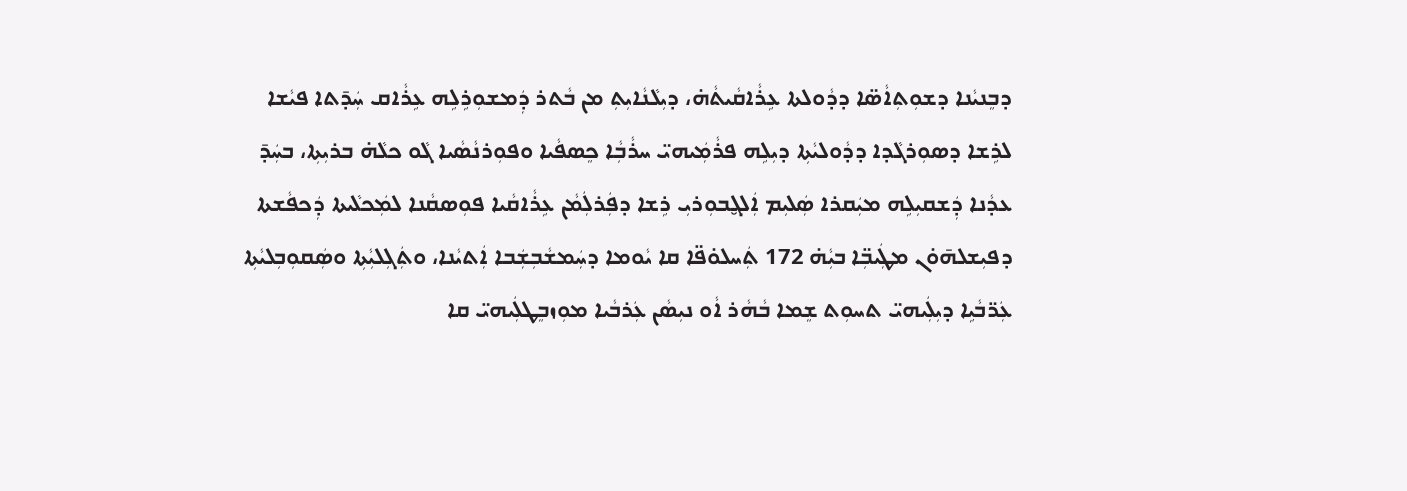ܕܒܸܢܝܵܢܐ ܕܫܘܼܬܼܐܵܣ̈ܐ ܕܕܵܘܠܬܐ ܥܹܪܵܐܩܵܝܬܵܗ̇، ܕܝܼܠܵܢܵܐܝܼܬܼ ܡܢ ܒܵܬܪ ܕܲܡܫܘܼܪܹܠܹܗ ܥܹܪܵܐܩ ܚܲܕ̄ܬܐ ܦܝܵܫܐ ܠܪܹܫܐ ܕܣܘܼܪܓܵܕܐ ܕܕܵܘܠܝܵܬܼܐ ܕܝܼܠܹܗ ܦܪܵܡܲܝܗܝ̈ ܚܪܵܒܼܵܐ ܟܸܣܦܵܝܐ ܘܦܘܼܪܢܵܣܵܝܐ ܓܵܘ ܟܠܵܗ̇ ܒܪܝܼܬܼܐ، ܒܚܲܕ̄ ܥܕܵܢܐ ܕܲܫܩܝܼܠܹܗ ܡܝܲܩܪܐ ܣܲܠܝܼܡ ܐܲܠܓ̮ܒܘܼܪܝܼ ܪܹܫܐ ܕܦܲܪܠܲܡܵܢ ܥܹܪܵܐܩܵܝܐ ܦܘܼܣܩܵܢܐ ܠܡܲܟܠܵܝܬܐ ܕܲܟܦܵܫܬܐ ܕܦܝܼܫܠܗ̄ܘ̇ܢ ܡܛܲܝܒܼ̈ܐ ܒܝܼܵܗ̇ 172 ܬܲܚܠܘ̇ܦ̈ܐ ܩܐ ܝܵܘܡܐ ܕܚܲܡܫܵܒܼܫܲܒܐ ܐܲܬܝܵܢܐ، ܘܬܲܓܼܠܝܼܵܬܼܐ ܘܣܲܩܘܼܒܼܠܝܵܬܼܐ ܥܲܪ̈ܒܵܝܹܐ ܕܝܼܠܲܝܗܝ̈ ܬܚܘܼܬ ܫܸܡܐ ܒܵܗܵܪ ܐܵܘ ܢܝܼܣܵܢ ܥܲܪܒܵܝܐ ܡܘܼܙܒܸܛܠܲܝܗܝ̈ ܩܐ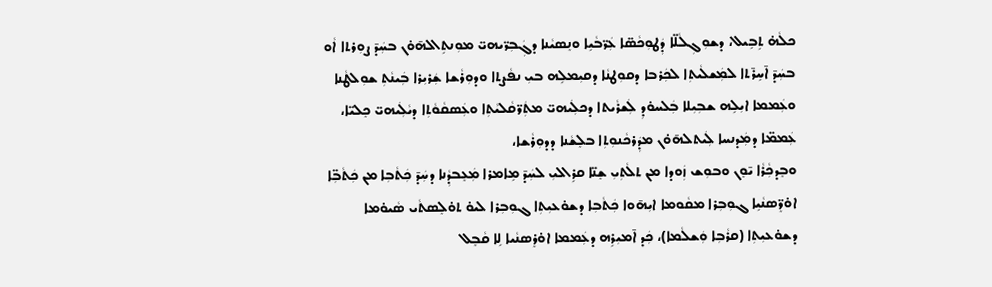ܟܠܵܗ̇ ܬܹܒܹܝܠ، ܕܫܘܼܓܼܠܵܠ̈ܐ ܕܲܛܘܼܟܵܣ̈ܐ ܥܲܪ̈ܒܵܝܹܐ ܘܢܸܣܝܵܢܐ ܕܓܲܒܼܪ̈ܝܗܝ̈ ܡܘܼܢܬܹܐܠܗ̄ܘ̇ܢ ܒܚܲܕ̄ ܨܘܼܪܬܐ ܐܵܘ ܒܚܲܕ̄ ܐ̄ܚܹܪ̄ܬܐ ܠܡܲܫܠܵܝܬܼܐ ܠܟܲܪܒܐ ܕܩܘܼܛܢܵܐ ܕܩܝܼܡܠܹܗ ܒܝܼ ܢܦܵܨܬܐ ܘܕܘܼܪܵܫܐ ܫܲܪܝܼܪܐ ܒܲܝܢܵܬܼ ܫܘܼܠܛܵܢܐ ܘܥܲܡܡܐ ܐܝܼܠܹܗ ܫܒܼܝܼܠܐ ܒܲܠܚܘ̇ܕܼ ܠܲܫܪܵܝܬܐ ܕܟܠܲܝܗܝ̈ ܡܬܲܪ̈ܩܵܠܝܵܬܼܐ ܘܥܲܣܩܵܘܵܬܼܐ ܕܝܵܠܲܝܗܝ̈ ܟܸܠܝ̈ܐ،
ܥܲܡܡ̈ܐ ܕܡܲܕܢܚܐ ܠܲܝܬܠܗ̄ܘ̇ܢ ܡܕܲܪܟܵܢܘܼܬܼܐ ܒܠܸܫܵܢܐ ܕܕܘܼܪܵܫܐ،
ܘܒܸܕܟܼܵܪܵܐ ܝ̄ܘܸܢ ܘܒܘܼܫ ܙܲܘܕܐ ܡܢ ܬܠܵܬܼܝܼ ܫܸܢ̈ܐ ܩܪܹܐܠܝܼ ܠܚܲܕ̄ ܡܹܐܡܪܐ ܡܲܥܸܒܕܼܵܢܐ ܕܚܲܕ̄ ܟܲܬܵܒܼܐ ܡܢ ܟܲܬܵܒܼ̈ܐ ܐܘ̇ܪܸ̈ܣܢܵܝܹܐ ܓܘܼܒܼܪܐ ܡܩܵܘܡܐ ܐܝܼܗ̄ܘܐ ܟܲܬܵܒܼܐ ܕܫܘ̇ܥܝܼܬܼܐ ܓܘܼܒܼܪܐ ܠܝܘ̇ ܬܘ̇ܠܸܣܬܵܝ ܣܵܝܘ̇ܡܐ ܕܫܘ̇ܥܝܼܬܼܐ (ܩܪܵܒܼܐ ܘܲܫܠܵܡܐ)، ܟܲܕ ܐ̄ܡܝܼܪܹܗ ܕܥܲܡܡܐ ܐܘ̇ܪܸܣܢܵܝܐ ܠܹܐ ܩܵܒܸܠ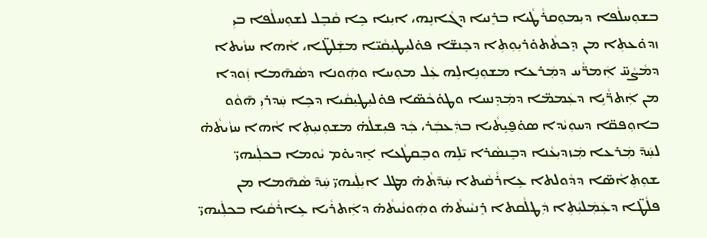ܒܫܘܼܚܠܵܦܐ ܕܝܼܡܘܼܩܪܵܛܵܝܐ ܒܪܸܢܝܐ ܕܓܵܐܢܹܗ، ܐܝܼܢܐ ܟܹܐ ܩܵܒܸܠ ܠܫܘܼܚܠܵܦܐ ܒܝܼ ܙܕܘ̇ܥܬܼܐ ܡܢ ܕܸܟܬܵܬܘ̇ܪܝܼܘܼܬܼܐ ܕܟܸܢܫ̈ܐ ܦܘ̇ܠܝܼܛܝܼܩܵܝ̈ܐ ܡܫܲܠܛ̈ܐ، ܐܵܗܐ ܚܙܵܝܬܐ ܕܡܵܨܵܚ̈ ܐܲܡܪ̈ܵܚ ܕܡܲܪܥܐ ܡܫܘܼܢܹܐܠܹܗ ܥܲܠ ܡܘܼܚܐ ܘܗܲܘܢܐ ܕܣܵܗ̄ܡܐ ܙܲܘܕܐ ܡܢ ܐܲܬܪ̈ܵܝܹܐ ܕܥܲܡܡ̈ܐ ܕܡܲܕܸܢܚܐ ܘܛܘ̇ܟܵܣ̈ܐ ܦܘ̇ܠܝܼܛܝܼܩܵܝܐ ܕܟܹܐ ܚܲܕܪܝܼ ܗ̄ܘܵܘ ܒܐܘܼܦܩ̈ܐ ܕܚܘܼܝܵܕܐ ܣܘ̇ܦ̮ܝܹܬܵܝܐ ܒܕܲܥܒܲܪ، ܟܲܕ ܦܝܼܫܠܵܗ̇ ܡܫܘܼܢܝܼܬܼܐ ܐܵܗܐ ܚܙܵܝܬܵܗ̇ ܠܚܲܕ̄ ܡܲܪܥܐ ܡܲܙܕܝܼܥܵܢܐ ܕܒܸܢܣܵܪܐ ܝ̄ܠܹܗ ܘܒܸܩܛܵܥܐ ܐܸܕܝܘ̇ܡ ܝܵܘܡܐ ܒܟܠܲܝܗܝ̈ ܫܘܼܬܼܐܵܣ̈ܐ ܕܕܵܘܠܬܐ ܥܹܐܪܵܩܵܝܬܐ ܚܲܕ̄ܬܵܗ̇ ܡܛܠ ܐܝܼܠܲܝܗܝ̈ ܚܲܕ̄ ܣܵܗ̄ܡܐ ܡܢ ܦܠܵܛ̈ܐ ܕܥܲܡܲܠܝܼܵܬܼܐ ܕܲܛܠܵܩܬܐ ܪܸܢܝܵܝܬܵܗ̇ ܘܗܲܘܢܵܝܬܵܗ̇ ܕܐܲܬܪܵܝܐ ܥܹܐܪܵܩܵܝܐ ܒܟܠܲܝܗܝ̈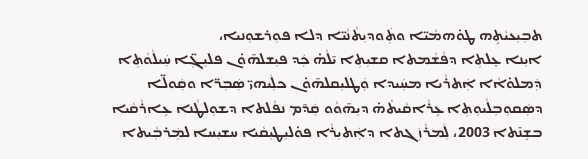ܬܒܼܝܼܥܝܵܬܹܗ ܛܘ̇ܗܡܵܝ̈ܐ ܘܬܲܘܕܝܼܬܵܢܵܝ̈ܐ ܕܠܐ ܦܘܼܪܫܘܼܢܝܐ،
ܐܝܼܢܐ ܥܸܠܬܼܐ ܕܦܵܫܵܡܬܐ ܩܫܝܼܬܼܐ ܝ̄ܠܵܗ̇ ܟܲܕ ܦܝܼܫܠܗ̄ܘ̇ܢ ܦܠܝܼܓܼ̈ܐ ܚܲܝܠܵܘܵܬܼܐ ܕܲܡܠܘ̇ܐܵܐ ܐܲܬܪܵܝܐ ܡܚܲܝܕܐ ܘܲܛܠܝܼܩܠܗ̄ܘ̇ܢ ܟܠܲܝܗܝ̈ ܣܲܒܼܪ̈ܐ ܘܩܲܘܠ̈ܐ ܕܣܲܩܘܼܒܼܠܵܝܘܼܬܼܐ ܥܹܪܵܐܩܵܝܬܵܗ̇ ܕܝܼܗ̄ܘܵܘ ܩܲܕ̄ܡ ܢܦܵܠܬܐ ܕܫܘܼܠܛܵܢܐ ܥܹܐܪܵܩܵܝܐ ܒܫܹܢ̄ܬܐ 2003، ܠܲܡܪܵܙܲܓܬܐ ܕܐܲܬܝܼܪܵܐ ܦܘ̇ܠܝܼܛܝܼܩܵܝܐ ܚܫܝܼܚܐ ܠܡܲܪܒܼܵܝܬܐ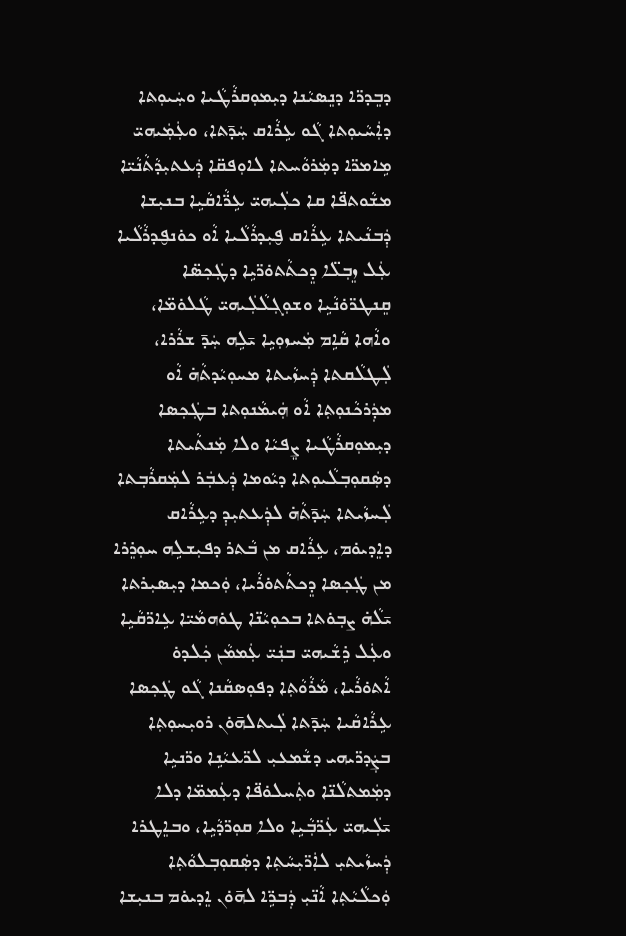ܕܒܸܕܪ̈ܐ ܕܢܸܣܝܵܢܐ ܕܝܼܡܘܼܩܪܵܛܵܝܐ ܘܚܲܝܘܼܬܐ ܕܐܲܚܵܝܘܼܬܐ ܓܵܘ ܥܹܪܵܐܩ ܚܲܕ̄ܬܐ، ܘܥܲܡܲܝܗܝ̈ ܡܹܐܡܪ̈ܐ ܕܡܲܪܘܵܚܬܐ ܠܐܘܼܦܩ̈ܐ ܕܲܥܬܝܼܕܵܬܵܢܵܝ̈ܐ ܡܫܵܘܬܦ̈ܐ ܩܐ ܟܠܲܝܗܝ̈ ܥܹܪ̈ܵܐܩܵܝܹܐ ܒܢܝܼܫܐ ܕܲܒܢܵܝܬܐ ܥܹܪܵܐܩ ܦ̮ܝܼܕܪܵܠܵܝܐ ܐܵܘ ܟܘ̇ܢܦ̮ܕܪܵܠܵܝܐ ܥܲܠ ܙܸܒܼܠ̈ܐ ܕܸܟܬܵܬܘ̇ܪ̈ܝܹܐ ܕܛܲܟܼܣ̈ܐ ܩܸܢܛܪ̈ܘ̇ܢܵܝܹܐ ܘܫܘܼܓܼܠܵܠܲܝܗܝ̈ ܛܵܠܘ̇ܡ̈ܐ، ܘܐܵܗܐ ܩܵܐܹܡ ܡܲܚܙܘܼܝܹܐ ܝ̄ܠܹܗ ܚܲܕ̄ ܫܪܵܪܐ، ܠܲܛܠܵܩܬܐ ܕܲܚܙܵܝܬܐ ܡܚܘܼܝܵܕܬܵܗ̇ ܐܵܘ ܡܕܲܪܟܵܢܘܼܬܼܐ ܐܵܘ ܗܲܝܡܵܢܘܼܬܐ ܒܛܲܟܼܣܐ ܕܝܼܡܘܼܩܪܵܛܵܝܐ ܨܸܦܝܵܐ ܘܠܐ ܡܲܢܬܵܝܬܐ ܕܣܲܩܘܼܒܼܠܵܝܘܼܬܐ ܕܝܵܘܡܐ ܕܲܥܒܲܪ ܠܡܲܩܪܵܒܼܬܐ ܠܲܚܙܵܝܬܐ ܚܲܕ̄ܬܵܗ̇ ܠܕܲܥܬܝܼܕܼ ܕܥܹܪܵܐܩ ܕܐܸܕܝܘ̇ܡ، ܥܹܪܵܐܩ ܡܢ ܒܵܬܪ ܕܦܝܼܫܠܹܗ ܚܘܼܪܸܪܐ ܡܢ ܛܲܟܼܣܐ ܕܸܟܬܵܬܘ̇ܪܵܝܐ، ܘܲܟܡܐ ܕܝܼܣܝܼܪܬܐ ܝ̄ܠܵܗ̇ ܨܒܼܘ̇ܬܐ ܒܟܘܼܝܵܢ̈ܐ ܛܘ̇ܗܡܵܝ̈ܐ ܥܹܐܪ̈ܩܵܝܹܐ ܘܥܲܠ ܪܹܫܵܝܗܝ̈ ܒܢܲܝ̈ ܥܲܡܡܵܢ ܟܲܠܕܘ̇ ܐܵܬܘ̇ܪܵܝܐ، ܡܵܪܵܘܵܬܼܐ ܕܦܘܼܣܩܵܢܐ ܓܵܘ ܛܲܟܼܣܐ ܥܹܪܵܐܩܵܝܐ ܚܲܕ̄ܬܐ ܠܲܝܬܠܗ̄ܘ̇ܢ ܪܘܝܼܚܘܼܬܼܐ ܒܨܲܕܪ̈ܝܗܝ ܕܫܵܡܥܝܼ ܠܪ̈ܥܝܵܢܹܐ ܘܪ̈ܢܝܹܐ ܕܡܲܡܬܠܵܢ̈ܐ ܘܬܲܚܠܘ̇ܦ̈ܐ ܕܥܲܡܡ̈ܐ ܕܠܐ ܝ̄ܠܲܝܗܝ̈ ܥܲܪ̈ܒܼܵܝܹܐ ܘܠܐ ܩܘܼܪ̈ܕܵܝܹܐ، ܘܒܐܸܛܪܐ ܕܲܚܙܵܝܬܝܼ ܠܐܲܪ̈ܝܼܚܵܬܼܐ ܕܣܲܩܘܼܒܼܠܘܵܬܼܐ ܘܲܟܠܵܝܵܬܼܐ ܐܵܢ̈ܝܼ ܕܲܒܪܹ̈ܐ ܠܗ̄ܘ̇ܢ ܐܸܕܝܘ̇ܡ ܒܢܝܼܫܐ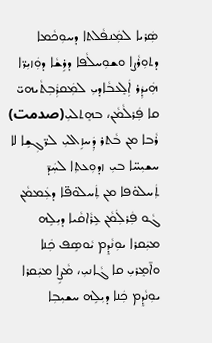ܣܲܪܝܐ ܠܡܲܢܦܵܠܬܐ ܕܚܘܼܟܵܡܐ ܕܬܘܼܪܵܨܐ ܘܫܘܼܚܠܵܦܐ ܕܪܹܫܵܐ ܕܘܲܙܝܼܪ̈ܐ ܗܲܝܕܲܪ ܐܲܠܸܥܒܵܐܕܝܼ ܠܡܲܩܪܲܒܼܬܵܝܗܝ̈ ܩܐ ܦܲܪܠܵܡܵܢ، ܒܗܸܬܠܝܼ(صدمت) ܪܵܒܐ ܡܢ ܒܵܬܪ ܕܲܚܙܹܐܠܝܼ ܠܪ̈ܓܼܫܹܐ ܠܐ ܚܫܝܼܚ̈ܐ ܒܝܼ ܙܕܘܼܥܬܼܐ ܠܚܲܕ̄ ܬܲܚܠܘ̇ܦܐ ܡܢ ܬܲܚܠܘ̇ܦ̈ܐ ܕܥܲܡܡܵܢ ܓܵܘ ܦܲܪܠܲܡܵܢ ܥܹܪܵܐܩܵܝܐ ܕܝܼܠܹܗ ܡܝܲܩܪܐ ܝܘܼܢܵܕܸܡ ܝܵܘܣܹܦ ܟܲܢܐ ܘܐ̄ܡܸܪܝܼ ܩܐ ܓܵܐܢܝܼ، ܡܵܨܹܐ ܡܝܲܩܪܐ ܝܘܼܢܵܕܸܡ ܟܲܢܐ ܕܝܼܠܹܗ ܚܫܝܼܒܼܐ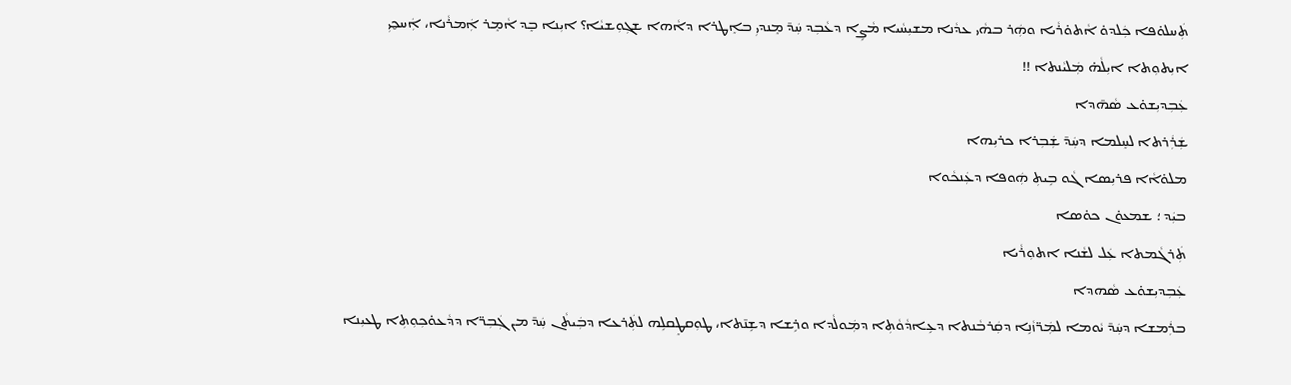ܬܲܚܠܘ̇ܦܐ ܟܲܠܕܘ̇ ܐܵܬܘ̇ܪܵܝܐ ܘܗܲܪ ܒܗܵܝ ܥܕܵܢܐ ܡܫܝܼܚܵܝܐ ܡܵܨܹܐ ܕܥܵܒܼܕ ܚܲܕ̄ ܡܸܢܕܝܼ ܒܐܸܛܪܐ ܕܐܵܗܐ ܫܓܼܘܼܫܝܵܐ؟ ܐܝܼܢܐ ܒܸܕ ܐܵܡܸܪ ܐܲܡܪܵܢܐ، ܐܲܚܟ̮ܝܼ ܐܝܼܬܘܼܬܐ ܐܝܼܠܵܗ̇ ܡܲܠܝܵܢܬܐ !!
ܥܲܒܼܕܝܼܫܘ̇ܥ ܣܵܗ̄ܕܐ
ܫܲܪܲܪܬܐ ܠܚܸܠܡܐ ܕܚܲܕ̄ ܫܲܒܼܪܐ ܟܪܝܼܗܐ
ܡܠܘ̇ܐܵܐ ܦܪܝܼܣܐ ܓܵܘ ܒܹܝܬܼ ܗܲܘܦܐ ܕܥܲܢܟܵܘܐ
ܒܝܲܕ ؛ ܫܡܥܘ̇ܢ ܟܘ̇ܣܐ
ܬܲܪܓܵܡܬܐ ܥܲܠ ܠܫܵܢܐ ܐܬܘܼܪܵܝܐ
ܥܲܒܼܕܝܼܫܘ̇ܥ ܣܵܗܕܐ
ܒܪܲܡܫܐ ܕܚܲܕ̄ ܝܵܘܡܐ ܠܡܲܪ̈ܙܵܢܹܐ ܕܩܲܪܒܵܢܬܐ ܕܥܹܐܕܵܘܵܬܼܐ ܕܡܲܘܠܵܕܐ ܘܪܹܫܐ ܕܫܹܢ̄ܬܐ، ܛܘܼܩܛܸܩܠܹܗ ܠܬܲܪܥܐ ܕܒܲܝܬܵܢ ܚܲܕ̄ ܡܢ ܓܲܒܼܪ̈ܐ ܕܕܵܥܘ̇ܟܼܘܼܬܼܐ ܛܥܝܼܢܐ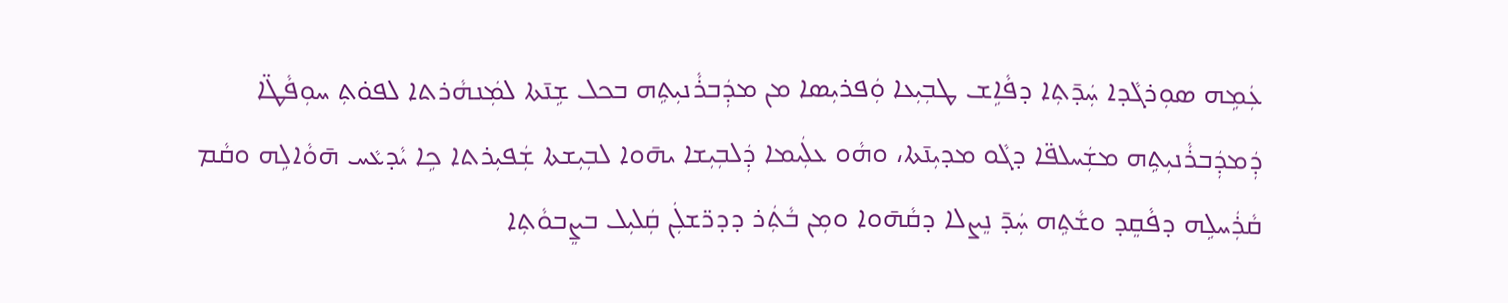ܥܲܡܹܗ ܣܘܼܪܓܵܕܐ ܚܲܕ̄ܬܼܐ ܕܦܵܐܹܫ ܛܒܼܝܼܥܐ ܘܲܦܪܝܼܣܐ ܡܢ ܡܕܲܒܪܵܢܝܼܬܹܗ ܒܟܠ ܫܹܢ̄ܬܐ ܠܡܲܢܗܵܪܬܐ ܠܦܘ̇ܬܼ ܚܘܼܦܵܛ̈ܐ ܕܲܡܕܲܒܪܵܢܝܼܬܹܗ ܡܫܲܚܠܦ̈ܐ ܕܓܵܘ ܡܕܝܼܢ̄ܬܐ، ܘܗܵܘ ܥܠܲܝܡܐ ܕܲܠܒܼܝܼܫܐ ܝܗ̄ܘܐ ܠܒܼܝܼܫܬܐ ܫܲܦܝܼܪܬܐ ܟܹܐ ܝܵܕܥܵܚ ܗ̄ܘܵܐܠܹܗ ܘܩܵܡ ܩܵܪܲܚܠܹܗ ܕܦܵܩܸܕ ܘܫܵܬܹܗ ܚܲܕ̄ ܢܸܨܠܐ ܕܩܵܗ̄ܘܐ ܘܡܼܢ ܒܵܬܲܪ ܕܕܪ̈ܫܠܲܢ ܩܲܠܝܼܠ ܒܨܸܒܘܵܬܼܐ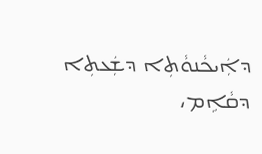ܕܐܲܝܟܵܢܘܵܬܼܐ ܕܫܲܥܬܼܐ ܕܩܵܐܹܡ،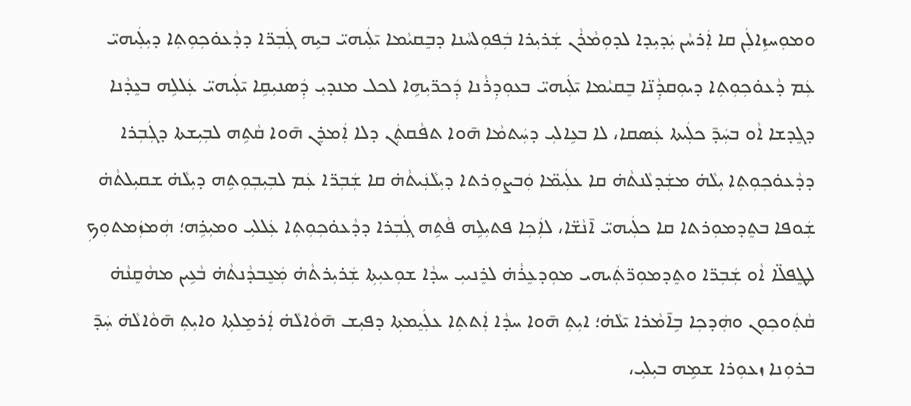ܘܡܘܼܚܙܹܐܠܲܢ ܩܐ ܐܲܪܚܵܢ ܝܲܕܝܼܕܐ ܠܕܘܼܡܵܪܵܢ ܫܲܪܝܼܪܐ ܒܲܦܘܼܠܚܵܢܐ ܕܒܸܩܝܵܡܐ ܝ̄ܠܲܝܗܝ̈ ܒܝܹܗ ܓܲܒܼܪ̈ܐ ܕܕܵܥܘ̇ܟܼܘܼܬܼܐ ܕܝܼܠܲܝܗܝ̈ ܥܲܡ ܕܵܥܘ̇ܟܼܘܼܬܼܐ ܕܝܘܼܩܕܼܵܢ̈ܐ ܒܸܩܝܵܡܐ ܝ̄ܠܲܝܗܝ̈ ܒܥܘܼܕܼܪܵܢܐ ܕܲܟܪ̈ܝܼܗܹܐ ܠܟܠ ܡܢܕܝܼ ܕܲܣܢܝܼܩܹܐ ܝ̄ܠܲܝܗܝ̈ ܥܲܠܠܹܗ ܒܥܸܕܵܢܐ ܕܓܸܕܫܐ ܐܵܘ ܒܚܲܕ̄ ܟܠܲܝܬܐ ܥܲܣܩܐ، ܠܐ ܒܥܹܐܠܝܼ ܕܚܲܬܡܵܐ ܗ̄ܘܐ ܬܦܵܩܬܲܢ ܕܠܐ ܐܲܡܪܸܢ ܗ̄ܘܐ ܩܵܬܹܗ ܠܒܼܝܼܫܬܐ ܕܓܲܒܼܪܐ ܕܕܵܥܘ̇ܟܼܘܼܬܼܐ ܝܼܠܵܗ̇ ܡܫܲܕܠܵܢܬܵܗ̇ ܩܐ ܥܠܲܝܡ̈ܐ ܘܲܒܨܘܼܪܬܐ ܕܝܼܠܵܢܲܝܬܵܗ̇ ܩܐ ܫܲܒܼܪ̈ܐ ܥܲܡ ܠܒܼܝܼܒܼܘܼܬܹܗ ܕܝܼܠܵܗ̇ ܫܩܝܼܠܬܵܗ̇ ܫܲܘܦܐ ܒܬܸܕܡܘܼܪܬܐ ܩܐ ܟܠܲܝܗܝ̈ ܐ̄ܢܵܫ̈ܐ، ܠܐܲܟܼܐ ܦܬܝܼܠܹܗ ܦܵܬܹܗ ܓܲܒܼܪܐ ܕܕܵܥܘ̇ܟܼܘܼܬܼܐ ܥܲܠܠܝܼ ܘܡܝܼܪܹܗ؛ ܗܲܡܙܲܡܬܘܼܟܼ ܠܛܸܦܠ̈ܐ ܐܵܘ ܫܲܒܼܪ̈ܐ ܘܬܸܕܡܘܼܪ̈ܬܲܝܗܝ ܡܘܼܕܥܸܪܵܗ̇ ܠܪܸܢܝܝܼ ܚܕܵܐ ܫܘܼܥܝܼܬܼܐ ܫܲܪܝܼܪܬܵܗ̇ ܡܲܥܸܒܕܵܢܬܵܗ̇ ܒܵܥܹܝܢ ܡܗܵܩܸܢܵܗ̇ ܩܵܬܲܘܟܼܘܼܢ ܘܗܲܕܟܼܐ ܒܹܐ̄ܡܵܪܐ ܝ̄ܠܵܗ̇؛ ܐܝܼܬܼ ܗ̄ܘܐ ܚܕܵܐ ܐܲܬܬܼܐ ܥܠܲܝܸܡܬܼܐ ܕܦܝܼܫ ܗ̄ܘܵܐܠܵܗ̇ ܐܲܪܡܸܠܬܼܐ ܘܐܝܼܬܼ ܗ̄ܘܵܐܠܵܗ̇ ܚܲܕ̄ ܒܪܘܼܢܐ ܙܥܘܼܪܐ ܫܡܹܗ ܒܝܼܠܝܼ،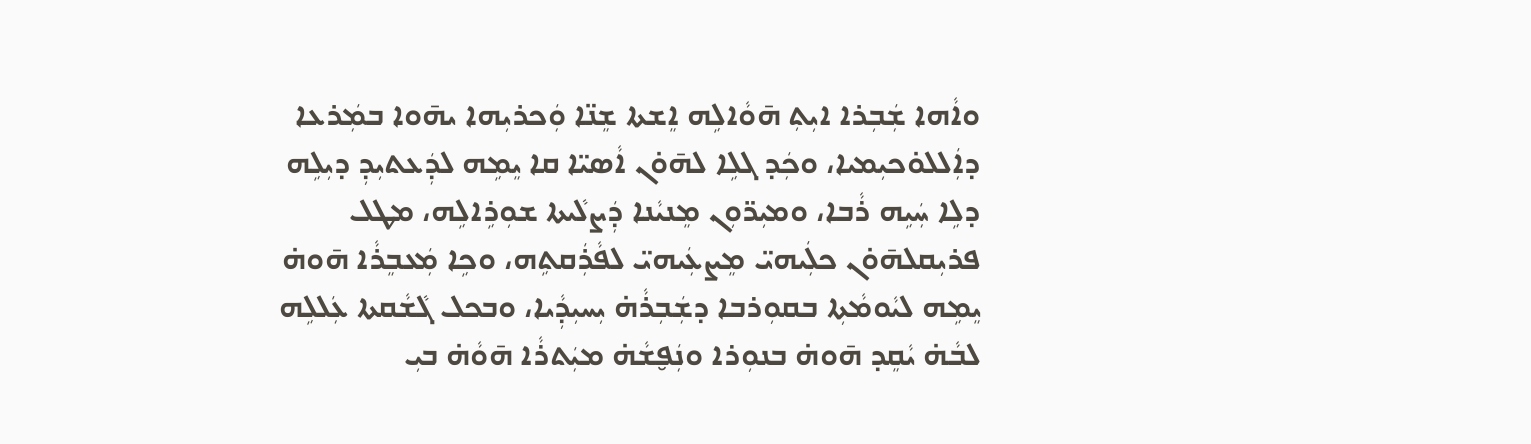ܘܐܵܗܐ ܫܲܒܼܪܐ ܐܝܼܬܼ ܗ̄ܘܵܐܠܹܗ ܐܸܫܬܐ ܫܸܢ̈ܐ ܘܲܟܪܝܼܗܐ ܝܗ̄ܘܐ ܒܡܲܪܥܐ ܕܐܲܠܠܘ̇ܟܝܼܡܝܐ، ܘܟܲܕ ܓܠܹܐ ܠܗ̄ܘ̇ܢ ܐܵܣܝ̈ܐ ܩܐ ܝܸܡܹܗ ܠܕܲܥܬܝܼܕܼ ܕܝܼܠܹܗ ܕܠܹܐ ܚܲܝܹܗ ܪܵܒܐ، ܘܡܝܼܪ̈ܘܼܢ ܡܸܢܝܵܢܐ ܕܲܨܠܵܝܬܐ ܫܘܼܪܹܐܠܹܗ، ܡܛܠ ܦܪܝܼܩܠܗ̄ܘ̇ܢ ܟܠܲܝܗܝ̈ ܡܸܨܥܲܝܗܝ̈ ܠܦܵܪܲܩܬܹܗ، ܘܟܹܐ ܡܲܥܒܸܪܵܐ ܗ̄ܘܗ̇ ܝܸܡܹܗ ܠܝܵܘܡܵܬܼܐ ܒܩܘܼܪܒܐ ܕܫܲܒܼܪܵܗ̇ ܝܼܚܝܼܕܼܵܝܐ، ܘܒܟܠ ܓܵܫܵܩܬܐ ܥܲܠܠܹܗ ܠܒܵܗ̇ ܝܵܩܸܕ ܗ̄ܘܗ̇ ܒܢܘܼܪܐ ܘܢܲܦ̮ܫܵܗ̇ ܡܝܲܬܪܵܐ ܗ̄ܘܵܗ̇ ܒܝܼ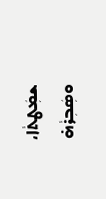ܫܡܲܛܬܵܐ، ܘܣܲܒܼܪܵܗ̇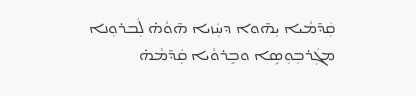ܩܲܕ̄ܡܵܝܐ ܝܼܗ̄ܘܐ ܕܚܲܙܝܐ ܗ̄ܘܵܗ̇ ܠܲܒܪܘܼܢܐ ܡܓܲܪܒܼܘܼܣܹܐ ܘܒܸܪܘܵܝܐ ܩܲܕ̄ܡܵܗ̇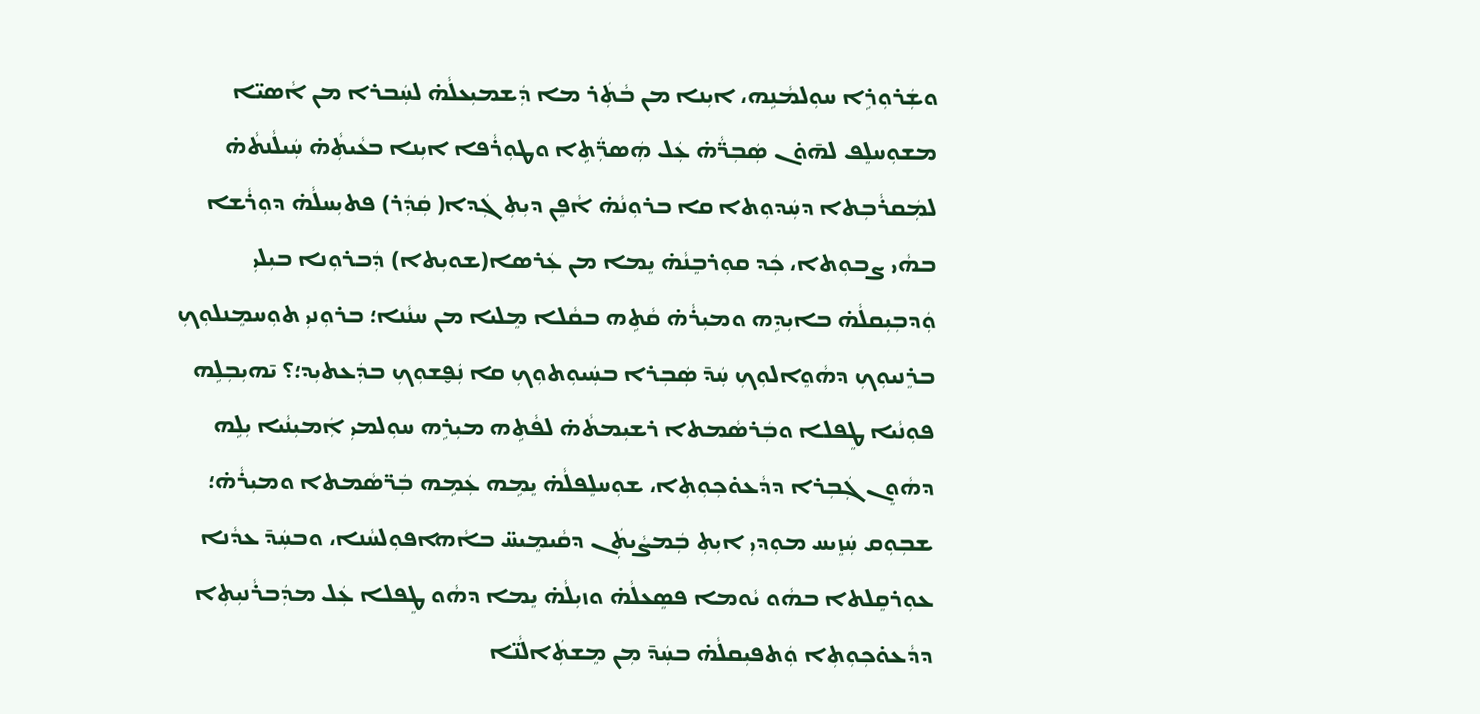ܘܫܲܪܘܼܪܹܐ ܚܘܼܠܡܵܢܹܗ، ܐܝܼܢܐ ܡܢ ܒܵܬܲܪ ܡܐ ܕܲܫܡܝܼܥܠܵܗ̇ ܠܚܲܒܪܐ ܡܢ ܐܵܣܝ̈ܐ ܡܫܘܼܚܠܸܦ ܠܗ̄ܘ̇ܢ ܣܲܒܼܪ̈ܵܗ̇ ܥܲܠ ܗܲܣܪ̈ܲܬܹܐ ܘܛܘܼܪܵܦܐ ܐܝܼܢܐ ܒܥܵܝܬܼܵܗ̇ ܚܲܝܠܵܢܬܵܗ̇ ܠܡܲܩܪܵܒܼܬܐ ܕܚܲܕܘܼܬܐ ܩܐ ܒܪܘܼܢܵܗ̇ ܐܵܦܸܢ ܕܝܼܬܼ ܓܲܕܐ( ܩܲܕܲܪ) ܦܬܝܼܚܠܵܗ̇ ܕܘܼܪܵܫܐ ܒܗܵܝ ܨܒܘܼܬܐ، ܟܲܕ ܩܘܼܪܒܸܢܵܗ̇ ܝܸܡܐ ܡܢ ܥܲܪܣܐ(ܫܘܝܼܬܐ) ܕܲܒܪܘܼܢܐ ܒܝܼܠܝܼ ܘܲܕܒܼܝܼܩܠܵܗ̇ ܒܐܝܼܕܹܗ ܘܡܝܼܪܵܗ̇ ܩܵܬܹܗ ܒܩܵܠܐ ܡܸܠܝܐ ܡܢ ܚܢܵܢܐ؛ ܒܪܘܼܢܝܼ ܬܘܼܚܡܸܢܠܘܼܟܼ ܒܪܸܢܝܘܼܟܼ ܕܗܵܘܸܐܠܘܼܟܼ ܚܲܕ̄ ܣܲܒܼܪܐ ܒܚܲܝܘܼܬܘܼܟܼ ܩܐ ܢܲܦ̮ܫܘܼܟܼ ܒܕܲܥܬܝܼܕ؛؟ ܝ̄ܗܝܼܒܼܠܹܗ ܦܘܼܢܵܝܐ ܛܸܦܠܐ ܘܒܲܪܣܵܡܬܐ ܪܫܝܼܡܬܵܗ̇ ܠܦܵܬܹܗ ܡܝܼܪܹܗ ܚܘܼܠܡܝܼ ܐܲܡܝܼܢܵܝܐ ܝܼܠܹܗ ܕܗܵܘܸܢ ܓܲܒܼܪܐ ܕܕܵܥܘ̇ܟܼܘܼܬܼܐ، ܫܘܼܚܠܸܦܠܵܗ̇ ܝܸܡܹܗ ܥܲܡܹܗ ܒܲܪ̈ܣܵܡܬܐ ܘܡܝܼܪܵܗ̇؛ ܫܒܼܘܼܩ ܚܲܙܸܝܚ ܡܘܼܕܝܼ ܐܝܼܬܼ ܒܲܡܨܵܝܬܲܢ ܕܩܵܝܡܸܝܚ̈ ܒܐܵܗܐܦܘܼܠܚܵܢܐ، ܘܒܚܲܕ̄ ܥܕܵܢܐ ܥܘܼܪܩܸܠܬܐ ܒܗܵܘ ܝܵܘܡܐ ܦܣܸܥܠܵܗ̇ ܘܙܝܼܠܵܗ̇ ܝܸܡܐ ܕܗܵܘ ܛܸܦܠܐ ܥܲܠ ܡܕܲܒܪܵܢܝܼܬܼܐ ܕܕܵܥܘ̇ܟܼܘܼܬܼܐ ܘܲܬܦܝܼܩܠܵܗ̇ ܒܚܲܕ̄ ܡܼܢ ܡܸܫܬܲܐܠܵܢ̈ܐ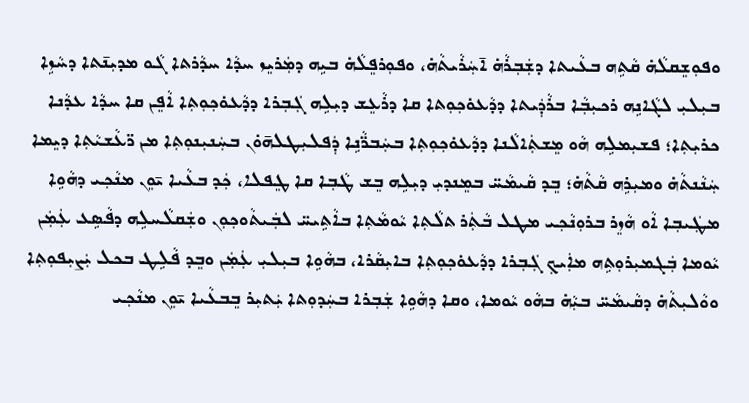ܘܦܘܼܫܸܩܠܵܗ̇ ܩܵܬܹܗ ܒܥܵܝܬܐ ܕܫܲܒܼܪܵܗ̇ ܐ̄ܚܲܪܵܝܬܵܗ̇، ܘܦܘܼܪܦܸܠܵܗ̇ ܒܝܹܗ ܕܡܲܪܝܸܙ ܚܕܵܐ ܚܕܵܪܬܐ ܓܵܘ ܡܕܝܼܢ̄ܬܐ ܕܚܵܙܹܐ ܒܝܼܠܝܼ ܠܓܵܐܢܹܗ ܪܟܝܼܒܼܵܐ ܒܪܵܕܲܝܬܐ ܕܕܵܥܘ̇ܟܼܘܼܬܐ ܩܐ ܕܪܵܥܸܫ ܕܝܼܠܹܗ ܓܲܒܼܪܐ ܕܕܵܥܘ̇ܟܼܘܼܬܼܐ ܐܵܦܸܢ ܩܐ ܚܕܵܐ ܥܕܵܢܐ ܟܪܝܼܬܼܐ؛ ܦܫܝܼܡܠܹܗ ܗܵܘ ܡܸܫܬܲܐܠܵܢܐ ܕܕܵܥܘ̇ܟܼܘܼܬܼܐ ܒܚܲܒܪ̈ܵܢܹܐ ܕܲܦܠܝܼܛܠܗ̄ܘ̇ܢ ܒܚܲܢܝܼܢܘܼܬܼܐ ܡܢ ܪ̈ܥܵܫܝܵܬܼܐ ܕܝܸܡܐ ܚܲܢܵܢܬܵܗ̇ ܘܡܝܼܪܹܗ ܩܵܬܵܗ̇؛ ܒܸܕ ܩܵܝܡܵܚ̈ ܒܡܸܢܕܝܼ ܕܝܼܠܹܗ ܒܸܫ ܛܵܒܼܐ ܩܐ ܛܸܦܠܐ، ܟܲܕ ܒܥܵܝܐ ܝ̄ܘܸܢ ܡܢܵܟܼܝ ܕܗܵܘܹܐ ܡܛܲܝܒܼܐ ܐܵܘ ܗܵܙܸܪ ܒܪܘܼܢܵܟܼܝ ܡܛܠ ܒܵܬܲܪ ܬܠܵܬܼܐ ܝܵܘܡܵܬܼܐ ܒܐܵܬܹܝܚ̈ ܠܒܲܝܬܵܘܟܼܘܼܢ ܘܫܲܩܠܵܚܠܹܗ ܕܦܵܣܹܥ ܥܲܡܲܢ ܝܵܘܡܐ ܒܲܓܡܝܼܪܘܼܬܹܗ ܡܐܲܝܟܼ ܓܲܒܼܪܐ ܕܕܵܥܘ̇ܟܼܘܼܬܼܐ ܒܐܝܼܩܵܪܐ، ܒܗܵܘܹܐ ܒܝܼܠܝܼ ܥܲܡܲܢ ܘܒܸܕ ܦܵܠܹܛ ܒܟܠ ܝܲܨܝܼܦܘܼܬܼܐ ܘܘܵܠܝܼܬܵܗ̇ ܕܩܵܝܡܵܚ̈ ܒܝܼܵܗ̇ ܒܗܵܘ ܝܵܘܡܐ، ܘܩܐ ܕܗܵܘܹܐ ܫܲܒܼܪܐ ܒܚܲܕܘܼܬܐ ܝܲܬܝܼܪ ܒܸܒܥܵܝܐ ܝ̄ܘܸܢ ܡܢܵܟܼܝ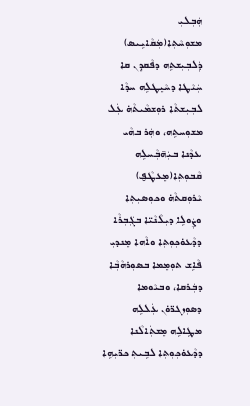ܗܲܒܼܠܝܼ ܡܫܘܼܚܵܬܼܐ(ܡܲܩܵܐܝܹܝܣ) ܕܲܠܒܼܝܼܫܬܹܗ ܕܦܵܩܕܸܢ ܩܐ ܚܲܝܵܛܐ ܕܚܵܝܸܛܠܹܗ ܚܕܵܐ ܠܒܼܝܼܫܬܵܐ ܪܘܼܫܡܵܝܬܵܗ̇ ܥܲܠ ܡܫܘܼܚܬܹܗ، ܘܗܲܪ ܒܗܵܝ ܥܕܵܢܐ ܒܝܲܗ̄ܒܼܵܚܠܹܗ ܩܵܒܘܼܬܼܐ(ܡܸܥܛܵܦ̮) ܝܵܪܘܼܩܬܵܗ̇ ܘܟܘܼܣܝܼܬܼܐ ܘܨܲܘܠܹܐ ܕܝܼܠܵܢܵܝ̈ܐ ܒܓܲܒܼܪܵܐ ܕܕܵܥܘ̇ܟܼܘܼܬܼܐ ܘܐܵܗܐ ܡܸܢܕܝܼ ܦܵܐܹܫ ܬܘܼܡܸܡܐ ܒܣܘܼܪܗܵܒܼܵܐ ܕܒܲܪܩܐ، ܘܒܝܵܘܡܐ ܕܣܘܼܙܓܪ̈ܘ̇ܢ ܥܲܠܠܹܗ ܡܛܹܐܠܹܗ ܡܸܫܬܲܐܠܵܢܐ ܕܕܵܥܘ̇ܟܼܘܼܬܼܐ ܠܒܹܝܬܼ ܟܪ̈ܝܼܗܹܐ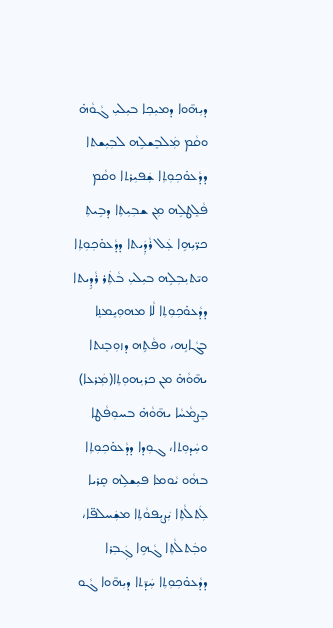ܕܝܼܗ̄ܘܐ ܕܡܝܼܟܼܐ ܒܝܼܠܝܼ ܓܵܘܵܗ̇ ܘܩܵܡ ܡܲܠܒܸܫܠܹܗ ܠܒܼܝܼܫܬܐ ܕܕܵܥܘ̇ܟܼܘܼܬܼܐ ܫܲܦܝܼܪܬܐ ܘܩܵܡ ܦܵܠܸܛܠܹܗ ܡܼܢ ܫܒܼܝܼܬܼܐ ܕܒܹܝܬܼ ܟܪ̈ܝܼܗܹܐ ܥܲܠ ܪܵܕܲܝܬܐ ܕܕܵܥܘ̇ܟܼܘܼܬܼܐ ܘܝ̄ܬܝܼܒܼܠܹܗ ܒܝܼܠܝܼ ܒܵܬܲܪ ܪܵܕܹܝܬܐ ܕܕܵܥܘ̇ܟܼܘܼܬܼܐ ܠܵܐ ܡܗܘܼܝܸܡܢܸܐ ܒܓܵܐܢܹܗ، ܘܦܵܬܹܗ ܕܙܘܼܒܸܢܬܐ ܝܗ̄ܘܵܗ̇ ܡܢ ܟܪܝܼܗܘܼܬܼܐ(ܡܲܪܥܐ) ܒܸܨܡܵܚܵܐ ܝܗ̄ܘܵܗ̇ ܒܚܘܼܦܵܛܐ ܘܚܲܕܘܼܬܐ، ܓܘܼܕܐ ܕܕܵܥܘ̇ܟܼܘܼܬܼܐ ܒܗܵܘ ܝܵܘܡܐ ܦܝܼܫܠܹܗ ܩܸܪܝܐ ܠܲܬܠܵܬܼܐ ܝܲܨܝܼܦܘܵܬܼܐ ܡܫܲܚܠܦ̈ܐ، ܘܒܲܬܠܵܬܼܐ ܓܵܗܹܐ ܓܲܒܼܪܐ ܕܕܵܥܘ̇ܟܼܘܼܬܼܐ ܚܲܕ̄ܬܐ ܕܝܼܗ̄ܘܐ ܓܵܘ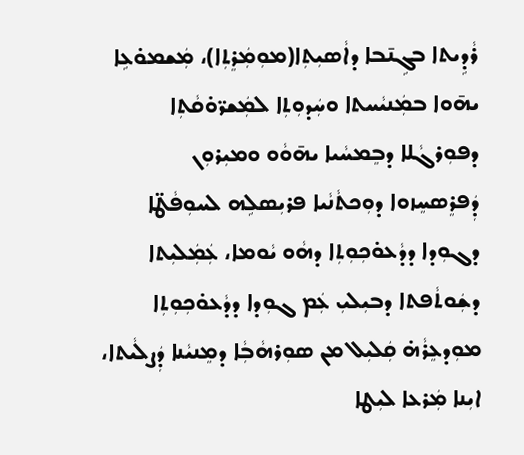ܪܵܕܹܝܬܐ ܒܓܹܢ̄ܒܐ ܕܐܵܣܝܼܬܼܐ(ܡܘܼܡܲܪܸܬܼܐ)، ܡܲܫܡܘ̇ܥܹܐ ܝܗ̄ܘܐ ܒܡܲܢܝܵܚܬܐ ܘܚܲܕܘܼܬܼܐ ܠܡܲܫܪ̈ܘ̇ܩܵܬܼܐ ܕܦܘܼܪܓܵܠܐ ܕܒܸܡܚܵܝܐ ܝܗ̄ܘܵܘ ܘܡܝܼܪܘܼܢ ܕܲܦܪܸܣܚܸܙܘܐ ܕܘܼܟܬܵܢܵܝܐ ܦܪܝܼܣܠܹܗ ܠܚܘܼܦܵܛ̈ܐ ܕܓܘܼܕܐ ܕܕܵܥܘ̇ܟܼܘܼܬܼܐ ܕܗܵܘ ܝܵܘܡܐ، ܥܲܡܲܠܝܼܬܐ ܕܫܲܘܬܵܦܬܐ ܕܒܝܼܠܝܼ ܥܲܡ ܓܘܼܕܐ ܕܕܵܥܘ̇ܟܼܘܼܬܼܐ ܡܘܼܕܥܸܪܵܗ̇ ܩܲܠܝܼܠ ܡܢ ܣܘܼܪܗܵܒܼܵܐ ܕܡܸܢܝܵܢܐ ܕܲܨܠܵܝܬܐ، ܐܝܼܢܐ ܡܲܪܥܐ ܠܝܼܛܐ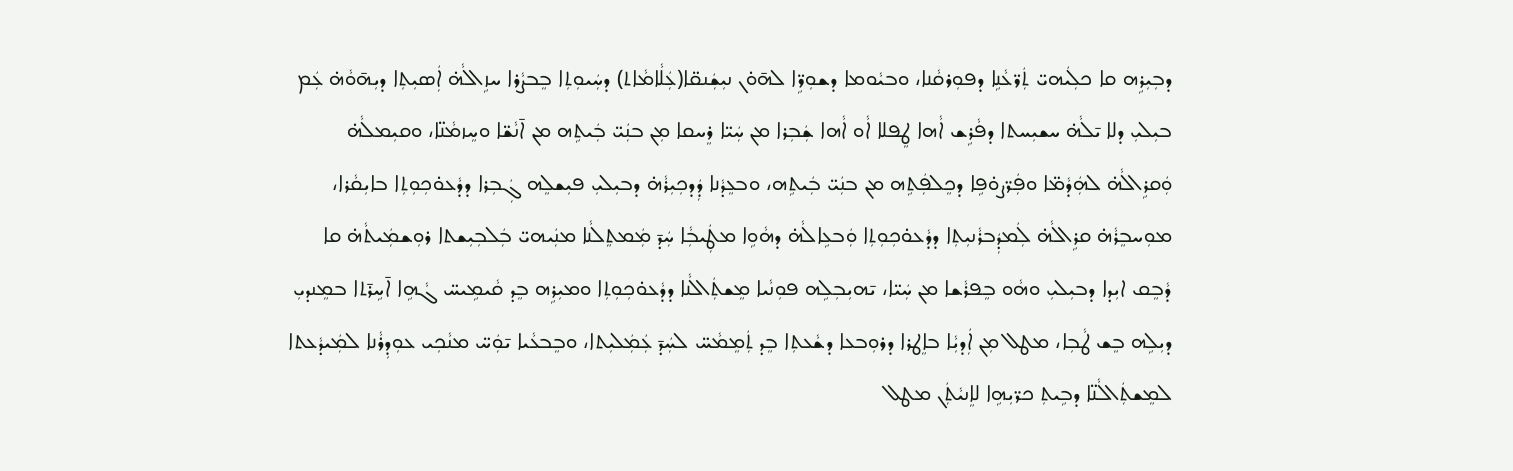ܕܒܼܝܼܪܹܗ ܩܐ ܟܠܲܝܗܝ̈ ܬܲܪ̈ܥܵܢܹܐ ܕܦܘܼܪܩܵܢܐ، ܘܒܝܵܘܡܐ ܕܫܘܼܪܹ̈ܐ ܠܗ̄ܘ̇ܢ ܢܝܼܫܲܢܩ̈ܐ(ܥܲܠܵܐܡܵܐܬ) ܕܚܲܝܘܼܬܼܐ ܒܸܒܨܵܪܐ ܚܙܹܐܠܵܗ̇ ܐܲܣܝܼܬܼܐ ܕܝܼܗ̄ܘܵܗ̇ ܥܲܡ ܒܝܼܠܝܼ ܕܠܐ ܝ̄ܠܵܗ̇ ܚܫܝܼܚܬܐ ܕܦܵܪܹܫ ܐܵܗܐ ܛܸܦܠܐ ܐܵܘ ܐܵܗܐ ܫܲܒܼܪܐ ܡܢ ܚܲܝ̈ܐ ܪܸܚܩܐ ܡܼܢ ܒܢܲܝ̈ ܒܲܝܬܹܗ ܡܢ ܐ̄ܢܵܫ̈ܐ ܘܚܸܙܡܵܢ̈ܐ، ܘܩܝܼܡܠܵܗ̇ ܘܲܩܪܹܐܠܵܗ̇ ܠܗܲܕܵܡ̈ܐ ܘܦܲܪ̈ܨܘ̇ܦܹܐ ܕܟܸܠܦܲܬܹܗ ܡܢ ܒܢܲܝ̈ ܒܲܝܬܹܗ، ܘܒܥܸܕܵܢܐ ܕܲܕܟܼܝܼܪܵܗ̇ ܕܒܝܼܠܝܼ ܦܝܼܫܠܸܗ ܓܲܒܼܪܐ ܕܕܵܥܘ̇ܟܼܘܼܬܼܐ ܒܐܝܼܩܵܪܐ، ܡܘܼܚܒܸܪܵܗ̇ ܩܪܹܐܠܵܗ̇ ܠܲܡܕܲܒܪܵܢܝܼܬܼܐ ܕܕܵܥܘ̇ܟܼܘܼܬܼܐ ܘܲܒܥܹܐܠܵܗ̇ ܕܗܵܘܹܐ ܡܛܲܝܒܼܵܐ ܚܲܕ̄ ܡܲܡܬܸܠܵܢܐ ܡܢܲܝܗܝ̈ ܒܲܠܒܼܝܼܫܬܐ ܪܘܼܫܡܲܝܬܵܗ̇ ܩܐ ܕܵܒܸܩ ܐܝܼܕܐ ܕܒܝܼܠܝܼ ܘܗܵܘ ܒܸܦܪܵܫܐ ܡܢ ܚܲܝ̈ܐ، ܝ̄ܗܝܼܒܼܠܹܗ ܦܘܼܢܵܝܐ ܡܸܫܬܲܐܠܵܢܐ ܕܕܵܥܘ̇ܟܼܘܼܬܼܐ ܘܡܝܼܪܹܗ ܒܸܕ ܩܵܝܡܹܝܚ̈ ܓܵܗܹܐ ܐ̄ܚܹܪ̄ܬܐ ܒܡܸܢܕܝܼ ܕܝܼܠܹܗ ܒܸܫ ܛܵܒܼܐ، ܡܛܠ ܡܼܢ ܐܲܕܝܼܵܐ ܒܐܸܛܪܐ ܕܪܘܼܒܥܐ ܕܫܵܥܬܼܐ ܒܸܕ ܬܲܡܸܡܵܚ̈ ܠܚܲܕ̄ ܥܲܡܲܠܝܼܬܐ، ܘܒܸܒܥܵܝܐ ܝ̄ܘܲܚ̈ ܡܢܵܟܼܝ ܥܘܼܕܼܪܵܢܐ ܠܡܲܝܕܵܥܬܐ ܠܡܸܫܬܲܐܠܵܢ̈ܐ ܕܒܹܝܬܼ ܟܪ̈ܝܼܗܹܐ ܠܐܸܢܝܵܬܲܢ ܡܛܠ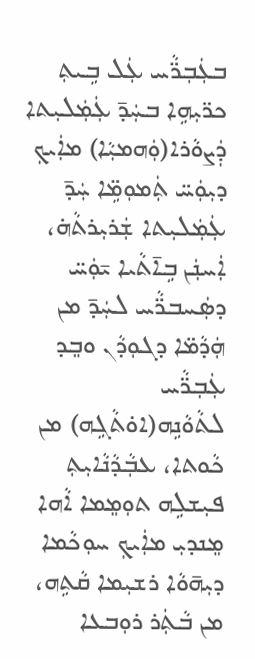ܒܥܲܒܼܪ̈ܵܚ ܥܲܠ ܒܹܝܬܼ ܟܪ̈ܝܼܗܹܐ ܒܚܲܕ̄ ܥܲܡܲܠܝܼܬܐ ܕܲܨܘܵܪܐ(ܘܲܗܡܝܼܵܐ) ܡܐܲܝܟܼ ܕܝܼܘܲܚ̈ ܬܲܡܘܼܡܹ̈ܐ ܚܲܕ̄ ܥܲܡܲܠܝܼܬܐ ܫܲܪܝܼܪܬܵܗ̇، ܐܲܚܢܲܢ ܒܹܐ̄ܬܵܝܐ ܝ̄ܘܲܚ̈ ܕܣܲܚܒܪ̈ܵܚ ܠܚܲܕ̄ ܡܢ ܗܲܕܵܡ̈ܐ ܕܓܘܼܕܵܢ ܘܒܸܕ ܥܲܒܼܪ̈ܵܚ ܠܬܵܘܵܢܹܗ(ܐܘ̇ܬܵܓܹܗ) ܡܢ ܟܵܘܬܐ، ܥܒܼܵܕܵܢܵܐܝܼܬܼ ܦܝܼܫܠܹܗ ܬܘܼܡܸܡܐ ܐܵܗܐ ܡܸܢܕܝܼ ܡܐܲܝܟܼ ܚܘܼܟܵܡܐ ܕܝܼܗ̄ܘܵܐ ܪܫܝܼܡܐ ܩܵܬܹܗ، ܡܢ ܒܵܬܲܪ ܪܘܼܒܥܐ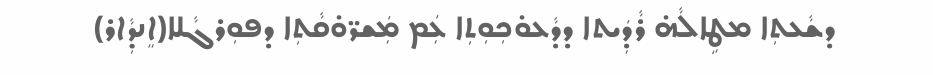ܕܫܵܥܬܼܐ ܡܛܹܐܠܵܗ̇ ܪܵܕܲܝܬܐ ܕܕܵܥܘ̇ܟܼܘܼܬܼܐ ܥܲܡ ܡܲܫܪ̈ܘ̇ܩܵܬܼܐ ܕܦܘܼܪܓܵܠܐ(ܐܸܢܕܼܵܐܪ)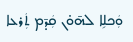ܘܲܟܠܹܐ ܠܗ̄ܘ̇ܢ ܩܲܕ̄ܡ ܬܲܪܥܐ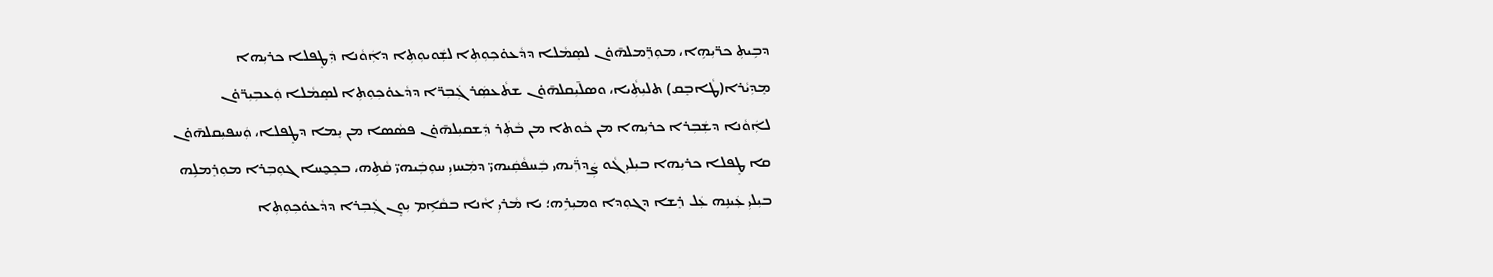ܕܒܹܝܬܼ ܟܪ̈ܝܼܗܹܐ، ܡܘܼܪܸ̈ܡܠܗ̄ܘ̇ܢ ܠܣܸܡܵܠܐ ܕܕܵܥܘ̇ܟܼܘܼܬܼܐ ܠܫܲܘܝܘܼܬܼܐ ܕܐܲܘܵܢܐ ܕܲܛܸܦܠܐ ܟܪܝܼܗܐ ܡܸܕܼܝܵܪܐ(ܛܵܐܒܸܩ) ܬܠܝܼܬܼܵܝܐ، ܘܣܠ̄ܝܼܩܠܗ̄ܘ̇ܢ ܫܬܵܥܣܲܪ ܓܲܒܼܪ̈ܐ ܕܕܵܥܘ̇ܟܼܘܼܬܼܐ ܠܣܸܡܵܠܐ ܘܲܥܒܼܝܼܪ̈ܘ̇ܢ ܠܐܲܘܵܢܐ ܕܫܲܒܼܪܐ ܟܪܝܼܗܐ ܡܢ ܟܵܘܬܐ ܡܢ ܒܵܬܲܪ ܕܲܫܩܝܼܠܗ̄ܘ̇ܢ ܦܣܵܣܐ ܡܢ ܝܸܡܐ ܕܛܸܦܠܐ، ܘܲܚܦܝܼܩܠܗ̄ܘ̇ܢ ܩܐ ܛܸܦܠܐ ܟܪܝܼܗܐ ܒܝܼܠܝܼ ܓܵܘ ܨܲܕܪ̈ܲܝܗܝ ܒܲܚܦܵܩܲܝܗܝ̈ ܕܡܲܚܙܝܼ ܚܘܼܒܲܝܗܝ̈ ܩܵܬܹܗ، ܒܟܸܟ̮ܚܐ ܓܘܼܒܼܪܐ ܡܘܼܪܸܡܠܹܗ ܒܝܼܠܝܼ ܥܲܝܢܹܗ ܥܲܠ ܪܸܫܐ ܕܓܘܼܕܐ ܘܡܝܼܪܹܗ؛ ܝܐ ܡܵܪܝܼ ܐܵܢܐ ܒܩܵܐܹܡ ܝܼܘܸܢ ܓܲܒܼܪܐ ܕܕܵܥܘ̇ܟܼܘܼܬܼܐ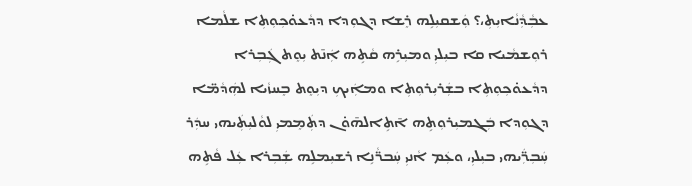ܥܒܼܵܕܼܵܢܵܐܝܼܬܼ،؟ ܘܲܫܩܝܼܠܹܗ ܪܸܫܐ ܕܓܘܼܕܐ ܕܕܵܥܘ̇ܟܼܘܼܬܼܐ ܫܠܵܡܐ ܪܘܼܫܡܵܝܐ ܩܐ ܒܝܼܠܝܼ ܘܡܝܼܪܹܗ ܩܵܬܹܗ ܐܲܢ̄ܬ ܝܼܘܸܬ ܓܲܒܼܪܐ ܕܕܵܥܘ̇ܟܼܘܼܬܼܐ ܒܫܲܪܝܼܪܘܼܬܼܐ ܘܡܐܲܝܟܼ ܕܝܼܘܸܬ ܒܸܚܙܵܝܐ ܠܗܲܕܵܡ̈ܐ ܕܓܘܼܕܐ ܒܲܓܡܝܼܪܘܼܬܹܗ ܐ̄ܬܹܐܠܗ̄ܘ̇ܢ ܕܬܲܡܸܡܝܼ ܠܘܵܠܝܼܬܲܝܗܝ ܚܕܲܪ ܚܲܒܼܪ̈ܲܝܗܝ ܒܝܼܠܝܼ، ܘܥܲܡ ܐܵܢܝܼ ܚܲܒܪ̈ܵܢܹܐ ܪܫܝܼܡܠܹܗ ܫܲܒܼܪܐ ܥܲܠ ܦܵܬܹܗ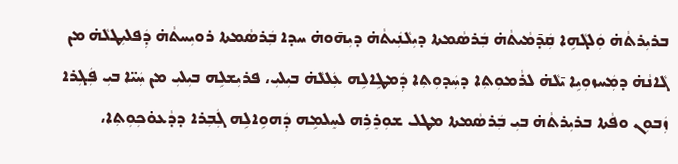ܒܪܝܼܪܬܵܗ̇ ܘܲܠܓܵܗܹܐ ܩܲܕ̄ܡܵܝܬܵܗ̇ ܒܲܪܣܵܡܬܐ ܕܝܼܠܵܢܲܝܬܵܗ̇ ܕܝܼܗ̄ܘܗ̇ ܚܕܐ ܒܲܪܣܵܡܬܐ ܪܘܝܼܚܬܵܗ̇ ܕܲܦܠܝܼܛܠܵܗ̇ ܡܢ ܓܵܐܢܵܗ̇ ܕܡܲܚܙܘܼܝܹܐ ܝ̄ܠܵܗ̇ ܠܪܵܡܘܼܬܼܐ ܕܚܲܕܘܼܬܼܐ ܕܲܡܛܹܐܠܹܗ ܥܲܠܠܵܗ̇ ܒܝܼܠܝܼ، ܦܪܝܼܫܠܹܗ ܒܝܼܠܝܼ ܡܢ ܚܲܝ̈ܐ ܒܝܼ ܦܲܓܼܪܐ ܙܲܒܘܼܢ ܘܦܵܬܐ ܒܪܝܼܪܬܵܗ̇ ܒܝܼ ܒܲܪܣܵܡܬܐ ܡܛܠ ܫܘܼܪܸܪܹܗ ܠܚܸܠܡܹܗ ܕܲܗܘܹܐܠܹܗ ܓܲܒܼܪܐ ܕܕܵܥܘ̇ܟܼܘܼܬܼܐ،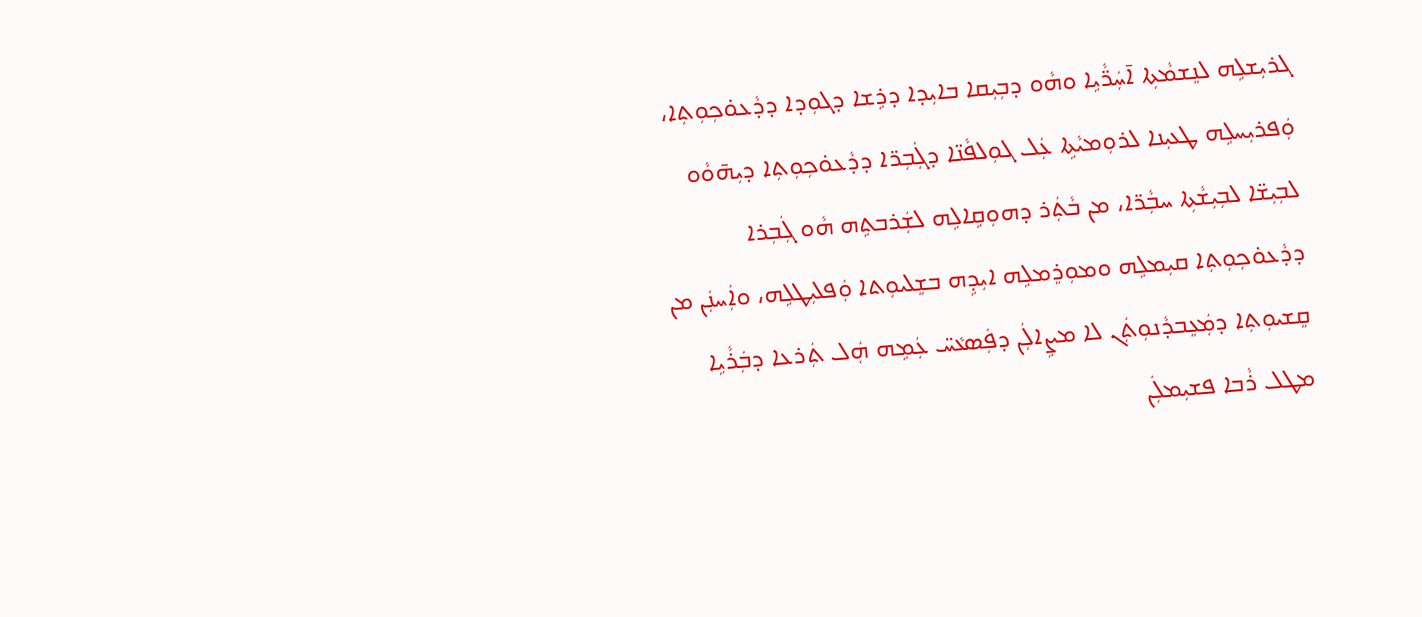ܓܪܝܼܫܠܹܗ ܠܢܸܫܡܵܬܼܐ ܐ̄ܚܲܪ̈ܵܝܹܐ ܘܗܵܘ ܕܒܼܝܼܩܐ ܒܐܝܼܕܐ ܕܪܹܫܐ ܕܓܘܼܕܐ ܕܕܵܥܘ̇ܟܼܘܼܬܼܐ، ܘܲܦܪܝܼܚܠܹܗ ܛܥܝܼܢܐ ܠܪܘܼܡܝܵܬܹܐ ܥܲܠ ܓܘܼܠܦܵܢ̈ܐ ܕܓܲܒܼܪ̈ܐ ܕܕܵܥܘ̇ܟܼܘܼܬܼܐ ܕܝܼܗ̄ܘܵܘ ܠܒܼܝܼܫ̈ܐ ܠܒܼܝܼܫܵܬܼܐ ܚܒܼܵܪ̈ܐ، ܡܢ ܒܵܬܲܪ ܕܗܘܼܩܹܐܠܹܗ ܠܫܲܪܒܬܹܗ ܗܵܘ ܓܲܒܼܪܐ ܕܕܵܥܘ̇ܟܼܘܼܬܼܐ ܩܝܼܡܠܹܗ ܘܡܘܼܪܸܡܠܹܗ ܐܝܼܕܹܗ ܒܫܸܠܝܘܼܬܐ ܘܲܦܠܝܼܛܠܹܗ، ܘܐܲܚܢܲܢ ܡܢ ܩܸܫܝܘܼܬܼܐ ܕܡܲܥܸܒܕܵܢܘܼܬܲܢ ܠܐ ܡܨܹܐܠܲܢ ܕܦܲܣܥܵܚ̈ ܥܲܡܹܗ ܗܲܠ ܬܲܪܥܐ ܕܒܲܪܵܝܹܐ ܡܛܠ ܪܵܒܐ ܦܫܝܼܡܠܲܢ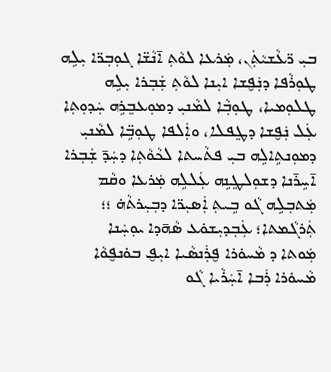ܒܝܼ ܪ̈ܥܵܫܝܵܬܲܢ، ܡܲܪܥܐ ܠܘܵܬܼ ܐ̄ܢܵܫ̈ܐ ܓܘܼܒܼܪ̈ܐ ܝܼܠܹܗ ܛܘܼܪܵܦܐ ܕܢܲܦ̮ܫܐ ܐܝܼܢܐ ܠܘܵܬܼ ܫܲܒܼܪܐ ܝܼܠܹܗ ܛܠܘܼܡܝܐ، ܛܘܼܒܼܵܐ ܠܡܵܢܝܼ ܕܡܘܼܥܒܸܪܹܗ ܚܲܕܘܼܬܼܐ ܥܲܠ ܢܲܦ̮ܫܐ ܕܛܸܦܠܐ، ܘܐܲܠܦܐ ܛܘܼܒܹ̈ܐ ܠܡܵܢܝܼ ܕܡܘܼܢܬܹܐܠܹܗ ܒܝܼ ܦܬܵܚܬܐ ܠܟܵܘܵܬܼܐ ܕܚܲܕ̄ ܫܲܒܼܪܐ ܐ̄ܚܹܪ̄ܢܐ ܕܫܘܼܠܛܸܢܹܗ ܥܲܠܠܹܗ ܡܲܪܥܐ ܘܩܵܡ ܡܲܬܒܼܠܹܗ ܓܵܘ ܒܹܝܬܼ ܐܲܣܝܼܪ̈ܐ ܕܒܼܝܼܪܬܵܗ̇ ؛؛
ܬܲܪܓܵܡܬܐ؛ ܥܲܒܼܕܝܼܫܘ̇ܥ ܣܵܗ̄ܕܐ ܝܘܼܚܲܢܐ
ܡܲܘܬܐ ܕ ܡܵܚܘ̇ܪܐ ܦ̮ܪܲܢܣܵܝܐ ܐܝܼܦ̮ ܒܘ̇ܢܦ̮ܘܵܐ ܡܵܚܘ̇ܪܐ ܪܲܒܐ ܐ̄ܚܲܪܵܝܐ ܓܵܘ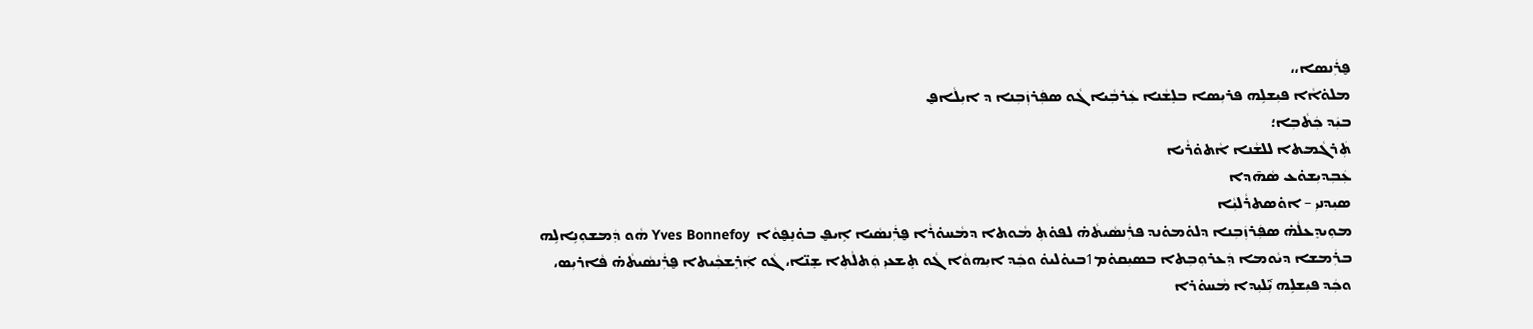ܦ̮ܪܲܢܣܐ،،
ܡܠܘ̇ܐܵܐ ܦܝܼܫܠܹܗ ܦܪܝܼܣܐ ܒܠܸܫܵܢܐ ܥܲܪܒܼܵܝܐ ܓܵܘ ܣܦܲܪܙܲܒܼܢܐ ܕ ܐܝܼܠܵܐܦ̮
ܒܝܲܕ ܟܲܬܵܒܼܐ؛
ܬܲܪܓܵܡܬܐ ܠܠܫܵܢܐ ܐܵܬܘ̇ܪܵܝܐ
ܥܲܒܼܕܝܼܫܘ̇ܥ ܣܵܗ̄ܕܐ
ܣܝܼܕܢܝܼ – ܐܘ̇ܣܬܪܵܠܝܼܵܐ
ܡܘܼܝܕܸܥܠܵܗ̇ ܣܦܲܪܙܲܒܼܢܐ ܕܠܘ̇ܡܘ̇ܢܕ ܦܪܲܢܣܵܝܬܵܗ̇ ܠܦܘ̇ܬܼ ܡܵܘܬܐ ܕܡܵܚܘ̇ܪܵܐ ܦ̮ܪܲܢܣܵܝܐ ܐܹܝܦ̮ ܒܘ̇ܢܸܦ̮ܘܵܐ  Yves Bonnefoy ܗܵܘ ܕܲܡܫܘܼܢܹܐܠܹܗ ܒܪܲܡܫܐ ܕܝܵܘܡܐ ܕܲܥܪܘܼܒܼܬܐ ܒܣܝܼܩܘ̇ܡ1ܒܝܘ̇ܠܝܘ̇ ܘܟܲܕ ܐܝܼܗܘܵܐ ܓܵܘ ܬܸܫܥܝܼ ܘܲܬܠܵܬܼܐ ܫܸܢ̈ܐ، ܓܵܘ ܐܲܪܸܫܟܼܵܝܬܐ ܦ̮ܪܲܢܣܵܝܬܵܗ̇ ܦܵܐܪܝܼܣ، ܘܟܲܕ ܦܝܼܫܠܹܗ ܝܑܼܠܝܼܕܐ ܡܵܚܘ̇ܪܐ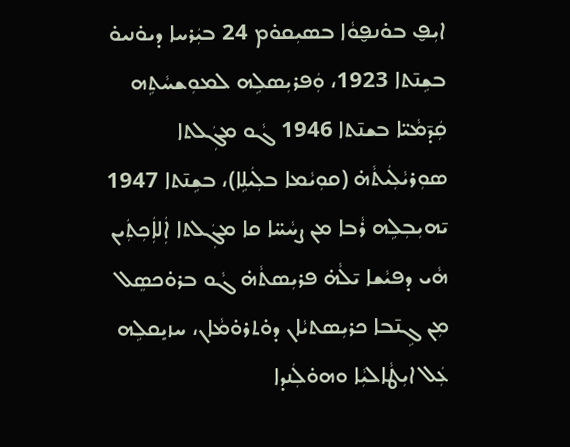ܐܝܼܦ̮ ܒܘ̇ܢܦ̮ܘܵܐ ܒܣܝܼܩܘ̇ܡ 24 ܒܝܲܪܚܐ ܕܝܘ̇ܢܝܘ̇ ܒܫܹܢ̄ܬܐ 1923، ܘܲܦܪܝܼܣܠܹܗ ܠܡܘܼܫܚܵܬܹܗ ܩܲܕ̄ܡܵܝ̈ܐ ܒܫܢ̄ܬܐ 1946 ܓܵܘ ܡܓܲܠܬܐ ܣܘܼܪܝܵܠܲܝܬܵܗ̇ (ܩܘܼܝܵܡܐ ܒܠܲܝܠܹܐ)، ܒܫܹܢ̄ܬܐ 1947 ܝ̄ܗܝܼܒܼܠܹܗ ܪܵܒܐ ܡܢ ܨܚܵܚ̈ܐ ܩܐ ܡܓܲܠܬܐ ܐܲܠܐܲܟܼܬܲܝܢ ܗܵܝ ܕܦܝܵܫܐ ܝ̄ܠܵܗ̇ ܦܪܝܼܣܬܵܗ̇ ܓܵܘ ܒܪܘ̇ܟܣܸܠ ܡܼܢ ܓܹܢ̄ܒܐ ܟܪܝܼܣܬܝܵܐܢ ܕܘ̇ܬܪܘ̇ܡܵܐܢ، ܚܙܝܼܸܩܠܹܗ ܥܲܠ ܐܝܼܛܵܐܠܝܼܵܐ ܘܗܘ̇ܠܲܢܕܐ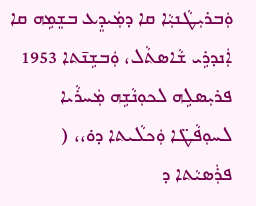ܘܲܒܪܝܼܛܵܢܝܼܵܐ ܩܐ ܕܡܲܝܕܸܥ ܒܫܸܡܹܗ ܩܐ ܐܲܢܕܪܹܝ ܫܵܐܣܬܵܠ، ܘܲܒܫܹܢ̄ܬܐ 1953 ܦܪܝܼܣܠܹܗ ܠܟܘܼܢܵܫܹܗ ܡܲܚܪܵܝܐ ܠܚܘܼܦܵܛ̈ܐ ܘܲܟܠܵܝܬܐ ܕܘ̇،، ( ܦܪܲܣܝܵܬܐ ܕ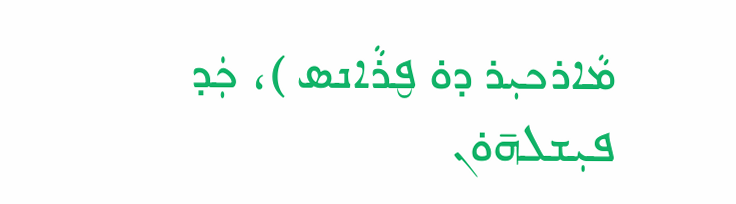ܡܵܐܪܟܝܼܪ ܕܘ̇ ܦ̮ܪܵܐܢܣ )، ܟܲܕ ܦܝܼܫܠܗ̄ܘ̇ܢ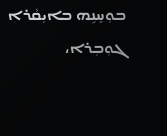ܒܘܼܚܸܢܹܗ ܒܐܝܼܩܵܪܐ ܓܘܼܒܼܪܐ،